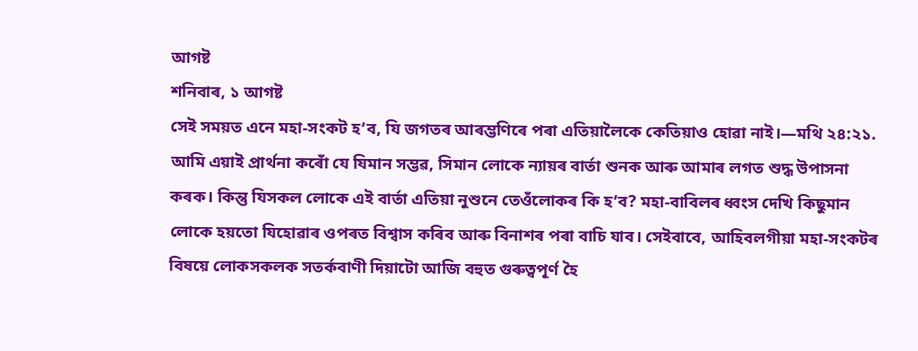আগষ্ট
শনিবাৰ, ১ আগষ্ট
সেই সময়ত এনে মহা-সংকট হʼব, যি জগতৰ আৰম্ভণিৰে পৰা এতিয়ালৈকে কেতিয়াও হোৱা নাই।—মথি ২৪:২১.
আমি এয়াই প্ৰাৰ্থনা কৰোঁ যে যিমান সম্ভৱ, সিমান লোকে ন্যায়ৰ বাৰ্তা শুনক আৰু আমাৰ লগত শুদ্ধ উপাসনা কৰক। কিন্তু যিসকল লোকে এই বাৰ্তা এতিয়া নুশুনে তেওঁলোকৰ কি হʼব? মহা-বাবিলৰ ধ্বংস দেখি কিছুমান লোকে হয়তো যিহোৱাৰ ওপৰত বিশ্বাস কৰিব আৰু বিনাশৰ পৰা বাচি যাব। সেইবাবে, আহিবলগীয়া মহা-সংকটৰ বিষয়ে লোকসকলক সতৰ্কবাণী দিয়াটো আজি বহুত গুৰুত্বপূৰ্ণ হৈ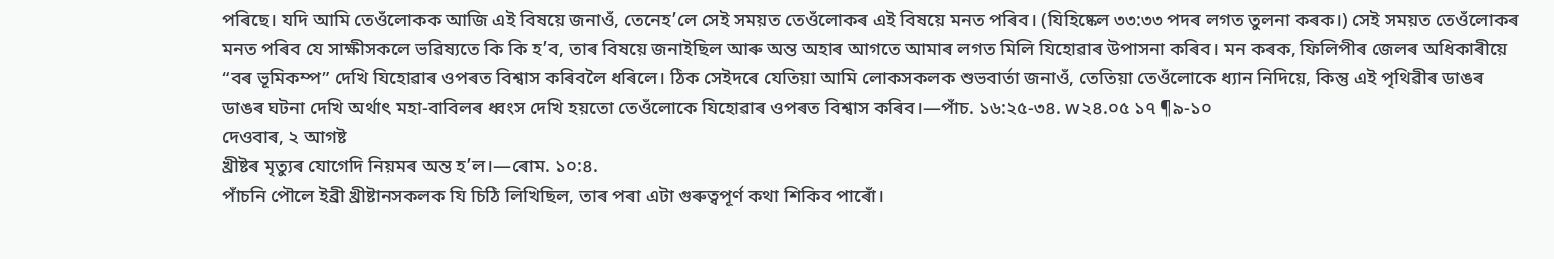পৰিছে। যদি আমি তেওঁলোকক আজি এই বিষয়ে জনাওঁ, তেনেহʼলে সেই সময়ত তেওঁলোকৰ এই বিষয়ে মনত পৰিব। (যিহিষ্কেল ৩৩:৩৩ পদৰ লগত তুলনা কৰক।) সেই সময়ত তেওঁলোকৰ মনত পৰিব যে সাক্ষীসকলে ভৱিষ্যতে কি কি হʼব, তাৰ বিষয়ে জনাইছিল আৰু অন্ত অহাৰ আগতে আমাৰ লগত মিলি যিহোৱাৰ উপাসনা কৰিব। মন কৰক, ফিলিপীৰ জেলৰ অধিকাৰীয়ে “বৰ ভূমিকম্প” দেখি যিহোৱাৰ ওপৰত বিশ্বাস কৰিবলৈ ধৰিলে। ঠিক সেইদৰে যেতিয়া আমি লোকসকলক শুভবাৰ্তা জনাওঁ, তেতিয়া তেওঁলোকে ধ্যান নিদিয়ে, কিন্তু এই পৃথিৱীৰ ডাঙৰ ডাঙৰ ঘটনা দেখি অৰ্থাৎ মহা-বাবিলৰ ধ্বংস দেখি হয়তো তেওঁলোকে যিহোৱাৰ ওপৰত বিশ্বাস কৰিব।—পাঁচ. ১৬:২৫-৩৪. w২৪.০৫ ১৭ ¶৯-১০
দেওবাৰ, ২ আগষ্ট
খ্ৰীষ্টৰ মৃত্যুৰ যোগেদি নিয়মৰ অন্ত হʼল।—ৰোম. ১০:৪.
পাঁচনি পৌলে ইব্ৰী খ্ৰীষ্টানসকলক যি চিঠি লিখিছিল, তাৰ পৰা এটা গুৰুত্বপূৰ্ণ কথা শিকিব পাৰোঁ।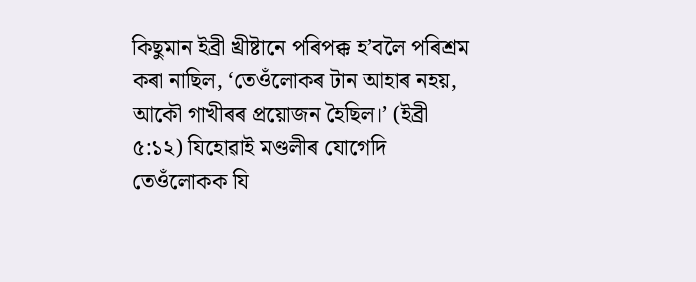কিছুমান ইব্ৰী খ্ৰীষ্টানে পৰিপক্ক হʼবলৈ পৰিশ্ৰম কৰা নাছিল, ‘তেওঁলোকৰ টান আহাৰ নহয়, আকৌ গাখীৰৰ প্ৰয়োজন হৈছিল।’ (ইব্ৰী ৫:১২) যিহোৱাই মণ্ডলীৰ যোগেদি তেওঁলোকক যি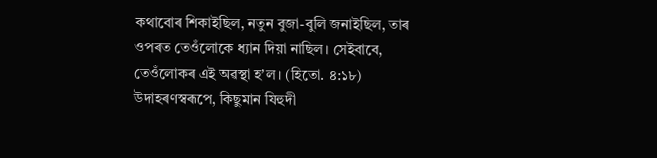কথাবোৰ শিকাইছিল, নতুন বুজা-বুলি জনাইছিল, তাৰ ওপৰত তেওঁলোকে ধ্যান দিয়া নাছিল। সেইবাবে, তেওঁলোকৰ এই অৱস্থা হʼল। (হিতো. ৪:১৮) উদাহৰণস্বৰূপে, কিছুমান যিহুদী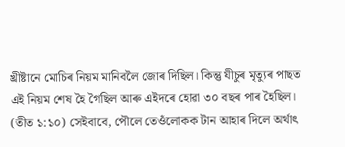খ্ৰীষ্টানে মোচিৰ নিয়ম মানিবলৈ জোৰ দিছিল। কিন্তু যীচুৰ মৃত্যুৰ পাছত এই নিয়ম শেষ হৈ গৈছিল আৰু এইদৰে হোৱা ৩০ বছৰ পাৰ হৈছিল। (তীত ১:১০) সেইবাবে, পৌলে তেওঁলোকক টান আহাৰ দিলে অৰ্থাৎ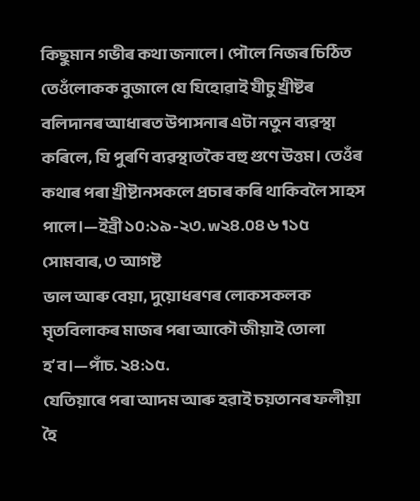কিছুমান গভীৰ কথা জনালে। পৌলে নিজৰ চিঠিত তেওঁলোকক বুজালে যে যিহোৱাই যীচু খ্ৰীষ্টৰ বলিদানৰ আধাৰত উপাসনাৰ এটা নতুন ব্যৱস্থা কৰিলে, যি পুৰণি ব্যৱস্থাতকৈ বহু গুণে উত্তম। তেওঁৰ কথাৰ পৰা খ্ৰীষ্টানসকলে প্ৰচাৰ কৰি থাকিবলৈ সাহস পালে।—ইব্ৰী ১০:১৯-২৩. w২৪.০৪ ৬ ¶১৫
সোমবাৰ, ৩ আগষ্ট
ভাল আৰু বেয়া, দুয়োধৰণৰ লোকসকলক মৃতবিলাকৰ মাজৰ পৰা আকৌ জীয়াই তোলা হʼব।—পাঁচ. ২৪:১৫.
যেতিয়াৰে পৰা আদম আৰু হৱাই চয়তানৰ ফলীয়া হৈ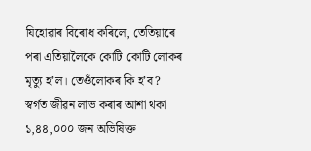যিহোৱাৰ বিৰোধ কৰিলে, তেতিয়াৰে পৰা এতিয়ালৈকে কোটি কোটি লোকৰ মৃত্যু হʼল। তেওঁলোকৰ কি হʼব? স্বৰ্গত জীৱন লাভ কৰাৰ আশা থকা ১,৪৪,০০০ জন অভিষিক্ত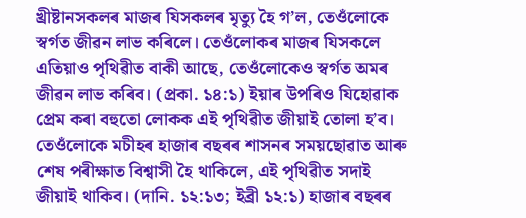খ্ৰীষ্টানসকলৰ মাজৰ যিসকলৰ মৃত্যু হৈ গʼল, তেওঁলোকে স্বৰ্গত জীৱন লাভ কৰিলে। তেওঁলোকৰ মাজৰ যিসকলে এতিয়াও পৃথিৱীত বাকী আছে, তেওঁলোকেও স্বৰ্গত অমৰ জীৱন লাভ কৰিব। (প্ৰকা. ১৪:১) ইয়াৰ উপৰিও যিহোৱাক প্ৰেম কৰা বহুতো লোকক এই পৃথিৱীত জীয়াই তোলা হʼব। তেওঁলোকে মচীহৰ হাজাৰ বছৰৰ শাসনৰ সময়ছোৱাত আৰু শেষ পৰীক্ষাত বিশ্বাসী হৈ থাকিলে, এই পৃথিৱীত সদাই জীয়াই থাকিব। (দানি. ১২:১৩; ইব্ৰী ১২:১) হাজাৰ বছৰৰ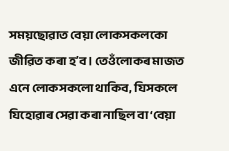সময়ছোৱাত বেয়া লোকসকলকো জীৱিত কৰা হʼব। তেওঁলোকৰ মাজত এনে লোকসকলো থাকিব, যিসকলে যিহোৱাৰ সেৱা কৰা নাছিল বা ‘বেয়া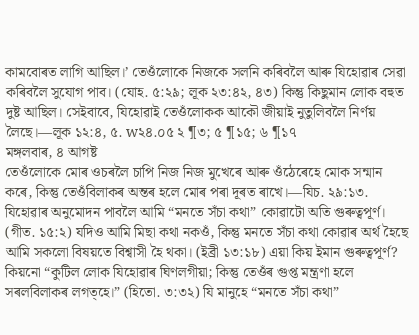কামবোৰত লাগি আছিল।’ তেওঁলোকে নিজকে সলনি কৰিবলৈ আৰু যিহোৱাৰ সেৱা কৰিবলৈ সুযোগ পাব। (যোহ. ৫:২৯; লূক ২৩:৪২, ৪৩) কিন্তু কিছুমান লোক বহুত দুষ্ট আছিল। সেইবাবে, যিহোৱাই তেওঁলোকক আকৌ জীয়াই নুতুলিবলৈ নিৰ্ণয় লৈছে।—লূক ১২:৪, ৫. w২৪.০৫ ২ ¶৩; ৫ ¶১৫; ৬ ¶১৭
মঙ্গলবাৰ, ৪ আগষ্ট
তেওঁলোকে মোৰ ওচৰলৈ চাপি নিজ নিজ মুখেৰে আৰু ওঁঠেৰেহে মোক সন্মান কৰে, কিন্তু তেওঁবিলাকৰ অন্তৰ হলে মোৰ পৰা দূৰত ৰাখে।—যিচ. ২৯:১৩.
যিহোৱাৰ অনুমোদন পাবলৈ আমি “মনতে সঁচা কথা” কোৱাটো অতি গুৰুত্বপূৰ্ণ। (গীত. ১৫:২) যদিও আমি মিছা কথা নকওঁ, কিন্তু মনতে সঁচা কথা কোৱাৰ অৰ্থ হৈছে আমি সকলো বিষয়তে বিশ্বাসী হৈ থকা। (ইব্ৰী ১৩:১৮) এয়া কিয় ইমান গুৰুত্বপূৰ্ণ? কিয়নো “কুটিল লোক যিহোৱাৰ ঘিণলগীয়া; কিন্তু তেওঁৰ গুপ্ত মন্ত্ৰণা হলে সৰলবিলাকৰ লগত্হে।” (হিতো. ৩:৩২) যি মানুহে “মনতে সঁচা কথা”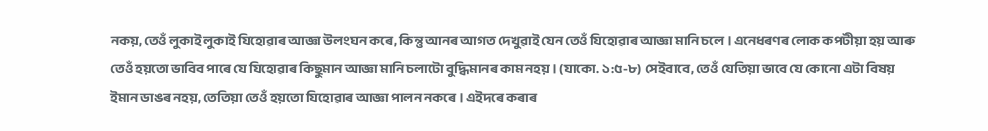নকয়, তেওঁ লুকাই লুকাই যিহোৱাৰ আজ্ঞা উলংঘন কৰে, কিন্তু আনৰ আগত দেখুৱাই যেন তেওঁ যিহোৱাৰ আজ্ঞা মানি চলে। এনেধৰণৰ লোক কপটীয়া হয় আৰু তেওঁ হয়তো ভাবিব পাৰে যে যিহোৱাৰ কিছুমান আজ্ঞা মানি চলাটো বুদ্ধিমানৰ কাম নহয়। (যাকো. ১:৫-৮) সেইবাবে, তেওঁ যেতিয়া ভাবে যে কোনো এটা বিষয় ইমান ডাঙৰ নহয়, তেতিয়া তেওঁ হয়তো যিহোৱাৰ আজ্ঞা পালন নকৰে। এইদৰে কৰাৰ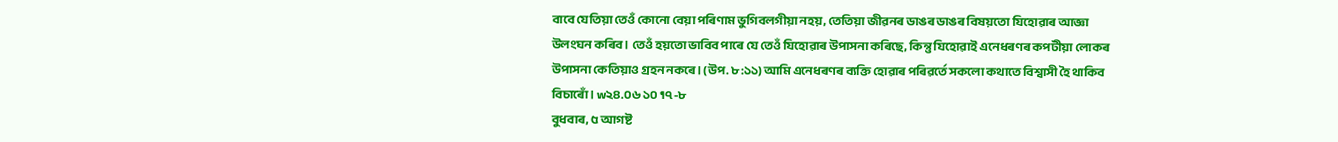বাবে যেতিয়া তেওঁ কোনো বেয়া পৰিণাম ভুগিবলগীয়া নহয়, তেতিয়া জীৱনৰ ডাঙৰ ডাঙৰ বিষয়তো যিহোৱাৰ আজ্ঞা উলংঘন কৰিব। তেওঁ হয়তো ভাবিব পাৰে যে তেওঁ যিহোৱাৰ উপাসনা কৰিছে, কিন্তু যিহোৱাই এনেধৰণৰ কপটীয়া লোকৰ উপাসনা কেতিয়াও গ্ৰহন নকৰে। (উপ. ৮:১১) আমি এনেধৰণৰ ব্যক্তি হোৱাৰ পৰিৱৰ্তে সকলো কথাতে বিশ্বাসী হৈ থাকিব বিচাৰোঁ। w২৪.০৬ ১০ ¶৭-৮
বুধবাৰ, ৫ আগষ্ট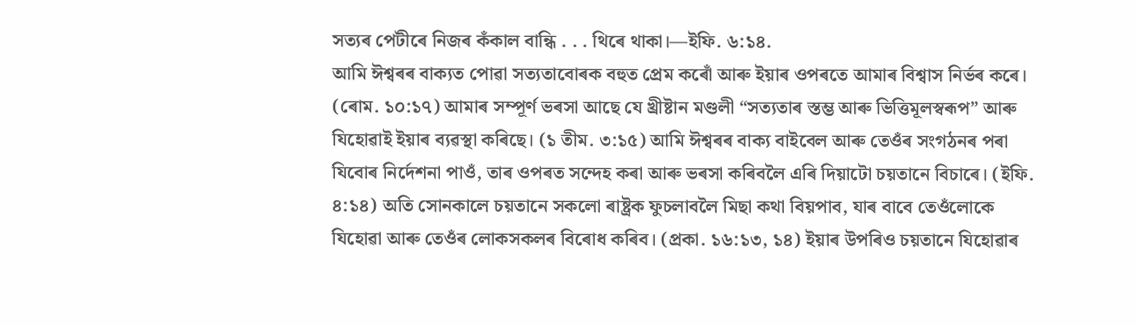সত্যৰ পেটীৰে নিজৰ কঁকাল বান্ধি . . . থিৰে থাকা।—ইফি. ৬:১৪.
আমি ঈশ্বৰৰ বাক্যত পোৱা সত্যতাবোৰক বহুত প্ৰেম কৰোঁ আৰু ইয়াৰ ওপৰতে আমাৰ বিশ্বাস নিৰ্ভৰ কৰে। (ৰোম. ১০:১৭) আমাৰ সম্পূৰ্ণ ভৰসা আছে যে খ্ৰীষ্টান মণ্ডলী “সত্যতাৰ স্তম্ভ আৰু ভিত্তিমূলস্বৰূপ” আৰু যিহোৱাই ইয়াৰ ব্যৱস্থা কৰিছে। (১ তীম. ৩:১৫) আমি ঈশ্বৰৰ বাক্য বাইবেল আৰু তেওঁৰ সংগঠনৰ পৰা যিবোৰ নিৰ্দেশনা পাওঁ, তাৰ ওপৰত সন্দেহ কৰা আৰু ভৰসা কৰিবলৈ এৰি দিয়াটো চয়তানে বিচাৰে। (ইফি. ৪:১৪) অতি সোনকালে চয়তানে সকলো ৰাষ্ট্ৰক ফুচলাবলৈ মিছা কথা বিয়পাব, যাৰ বাবে তেওঁলোকে যিহোৱা আৰু তেওঁৰ লোকসকলৰ বিৰোধ কৰিব। (প্ৰকা. ১৬:১৩, ১৪) ইয়াৰ উপৰিও চয়তানে যিহোৱাৰ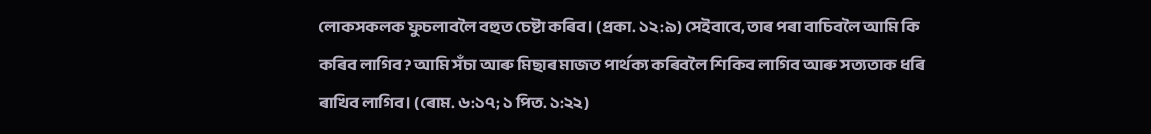লোকসকলক ফুচলাবলৈ বহুত চেষ্টা কৰিব। (প্ৰকা. ১২:৯) সেইবাবে, তাৰ পৰা বাচিবলৈ আমি কি কৰিব লাগিব? আমি সঁচা আৰু মিছাৰ মাজত পাৰ্থক্য কৰিবলৈ শিকিব লাগিব আৰু সত্যতাক ধৰি ৰাখিব লাগিব। (ৰোম. ৬:১৭; ১ পিত. ১:২২)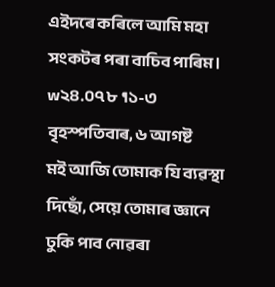এইদৰে কৰিলে আমি মহা সংকটৰ পৰা বাচিব পাৰিম। w২৪.০৭ ৮ ¶১-৩
বৃহস্পতিবাৰ, ৬ আগষ্ট
মই আজি তোমাক যি ব্যৱস্থা দিছোঁ, সেয়ে তোমাৰ জ্ঞানে ঢুকি পাব নোৱৰা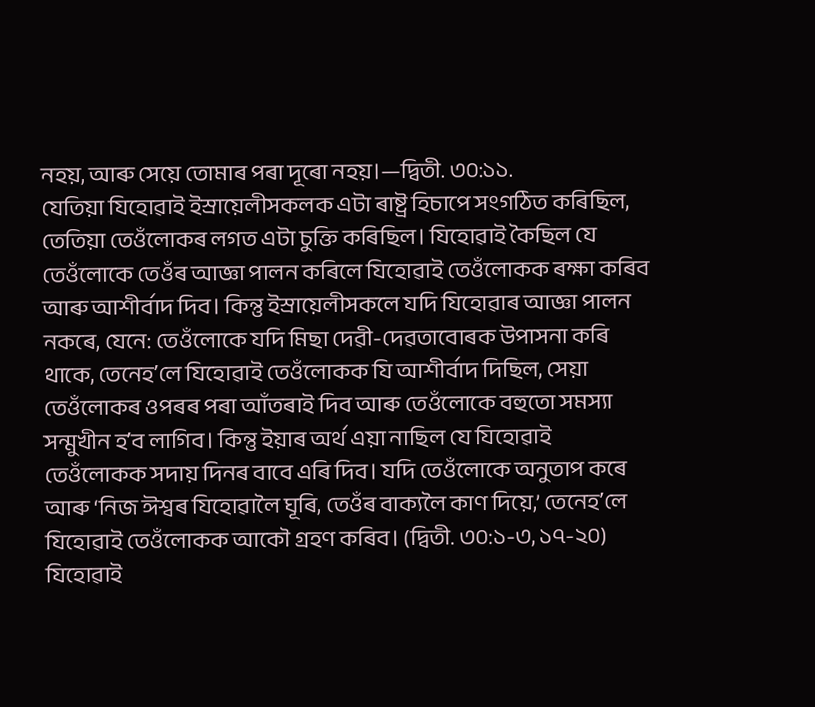নহয়, আৰু সেয়ে তোমাৰ পৰা দূৰো নহয়।—দ্বিতী. ৩০:১১.
যেতিয়া যিহোৱাই ইস্ৰায়েলীসকলক এটা ৰাষ্ট্ৰ হিচাপে সংগঠিত কৰিছিল, তেতিয়া তেওঁলোকৰ লগত এটা চুক্তি কৰিছিল। যিহোৱাই কৈছিল যে তেওঁলোকে তেওঁৰ আজ্ঞা পালন কৰিলে যিহোৱাই তেওঁলোকক ৰক্ষা কৰিব আৰু আশীৰ্বাদ দিব। কিন্তু ইস্ৰায়েলীসকলে যদি যিহোৱাৰ আজ্ঞা পালন নকৰে, যেনে: তেওঁলোকে যদি মিছা দেৱী-দেৱতাবোৰক উপাসনা কৰি থাকে, তেনেহʼলে যিহোৱাই তেওঁলোকক যি আশীৰ্বাদ দিছিল, সেয়া তেওঁলোকৰ ওপৰৰ পৰা আঁতৰাই দিব আৰু তেওঁলোকে বহুতো সমস্যা সন্মুখীন হʼব লাগিব। কিন্তু ইয়াৰ অৰ্থ এয়া নাছিল যে যিহোৱাই তেওঁলোকক সদায় দিনৰ বাবে এৰি দিব। যদি তেওঁলোকে অনুতাপ কৰে আৰু ‘নিজ ঈশ্বৰ যিহোৱালৈ ঘূৰি, তেওঁৰ বাক্যলৈ কাণ দিয়ে,’ তেনেহʼলে যিহোৱাই তেওঁলোকক আকৌ গ্ৰহণ কৰিব। (দ্বিতী. ৩০:১-৩, ১৭-২০) যিহোৱাই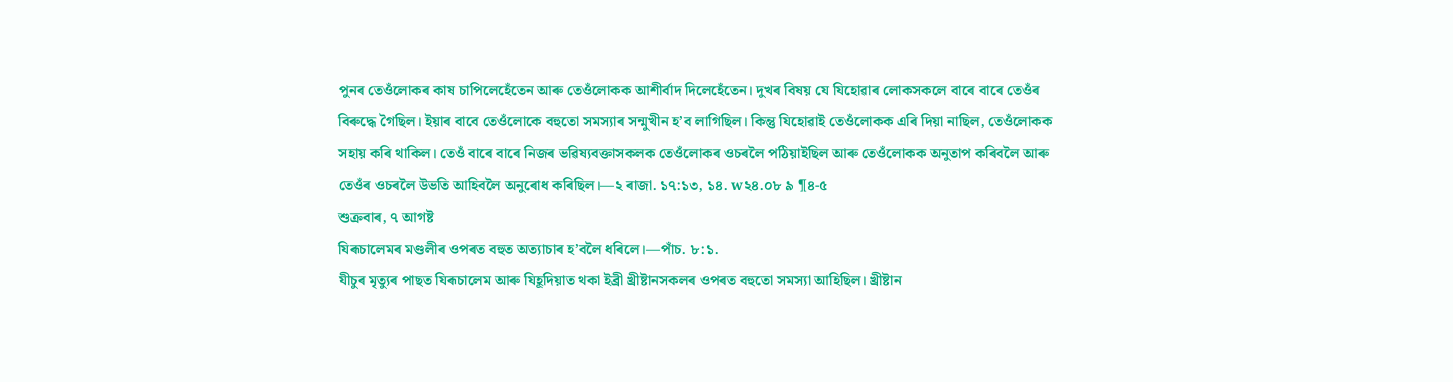পুনৰ তেওঁলোকৰ কাষ চাপিলেহেঁতেন আৰু তেওঁলোকক আশীৰ্বাদ দিলেহেঁতেন। দুখৰ বিষয় যে যিহোৱাৰ লোকসকলে বাৰে বাৰে তেওঁৰ বিৰুদ্ধে গৈছিল। ইয়াৰ বাবে তেওঁলোকে বহুতো সমস্যাৰ সন্মুখীন হʼব লাগিছিল। কিন্তু যিহোৱাই তেওঁলোকক এৰি দিয়া নাছিল, তেওঁলোকক সহায় কৰি থাকিল। তেওঁ বাৰে বাৰে নিজৰ ভৱিষ্যবক্তাসকলক তেওঁলোকৰ ওচৰলৈ পঠিয়াইছিল আৰু তেওঁলোকক অনুতাপ কৰিবলৈ আৰু তেওঁৰ ওচৰলৈ উভতি আহিবলৈ অনুৰোধ কৰিছিল।—২ ৰাজা. ১৭:১৩, ১৪. w২৪.০৮ ৯ ¶৪-৫
শুক্ৰবাৰ, ৭ আগষ্ট
যিৰূচালেমৰ মণ্ডলীৰ ওপৰত বহুত অত্যাচাৰ হʼবলৈ ধৰিলে।—পাঁচ. ৮:১.
যীচুৰ মৃত্যুৰ পাছত যিৰূচালেম আৰু যিহূদিয়াত থকা ইব্ৰী খ্ৰীষ্টানসকলৰ ওপৰত বহুতো সমস্যা আহিছিল। খ্ৰীষ্টান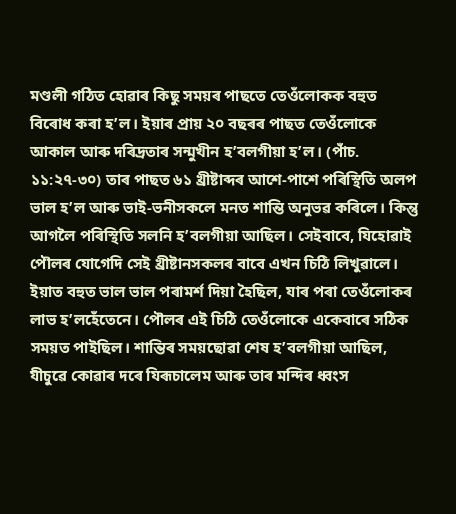মণ্ডলী গঠিত হোৱাৰ কিছু সময়ৰ পাছতে তেওঁলোকক বহুত বিৰোধ কৰা হʼল। ইয়াৰ প্ৰায় ২০ বছৰৰ পাছত তেওঁলোকে আকাল আৰু দৰিদ্ৰতাৰ সন্মুখীন হʼবলগীয়া হʼল। (পাঁচ. ১১:২৭-৩০) তাৰ পাছত ৬১ খ্ৰীষ্টাব্দৰ আশে-পাশে পৰিস্থিতি অলপ ভাল হʼল আৰু ভাই-ভনীসকলে মনত শান্তি অনুভৱ কৰিলে। কিন্তু আগলৈ পৰিস্থিতি সলনি হʼবলগীয়া আছিল। সেইবাবে, যিহোৱাই পৌলৰ যোগেদি সেই খ্ৰীষ্টানসকলৰ বাবে এখন চিঠি লিখুৱালে। ইয়াত বহুত ভাল ভাল পৰামৰ্শ দিয়া হৈছিল, যাৰ পৰা তেওঁলোকৰ লাভ হʼলহেঁতেনে। পৌলৰ এই চিঠি তেওঁলোকে একেবাৰে সঠিক সময়ত পাইছিল। শান্তিৰ সময়ছোৱা শেষ হʼবলগীয়া আছিল, যীচুৱে কোৱাৰ দৰে যিৰূচালেম আৰু তাৰ মন্দিৰ ধ্বংস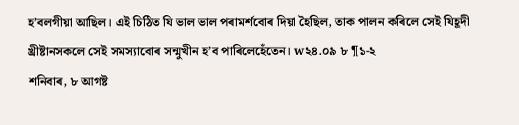হʼবলগীয়া আছিল। এই চিঠিত যি ভাল ভাল পৰামৰ্শবোৰ দিয়া হৈছিল, তাক পালন কৰিলে সেই যিহূদী খ্ৰীষ্টানসকলে সেই সমস্যাবোৰ সন্মুখীন হʼব পাৰিলেহেঁতেন। w২৪.০৯ ৮ ¶১-২
শনিবাৰ, ৮ আগষ্ট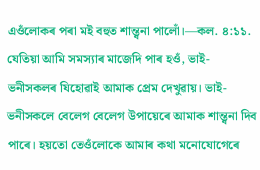এওঁলোকৰ পৰা মই বহুত শান্ত্বনা পালোঁ।—কল. ৪:১১.
যেতিয়া আমি সমস্যাৰ মাজেদি পাৰ হওঁ, ভাই-ভনীসকলৰ যিহোৱাই আমাক প্ৰেম দেখুৱায়। ভাই-ভনীসকলে বেলেগ বেলেগ উপায়েৰে আমাক শান্ত্বনা দিব পাৰে। হয়তো তেওঁলোকে আমাৰ কথা মনোযোগেৰে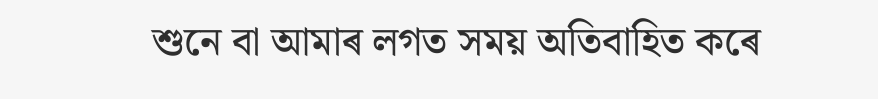শুনে বা আমাৰ লগত সময় অতিবাহিত কৰে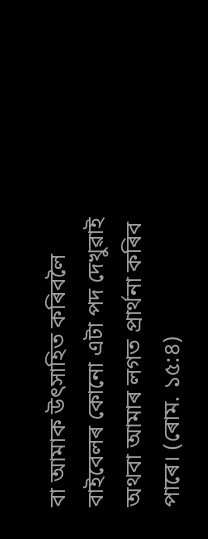বা আমাক উৎসাহিত কৰিবলৈ বাইবেলৰ কোনো এটা পদ দেখুৱাই অথবা আমাৰ লগত প্ৰাৰ্থনা কৰিব পাৰে। (ৰোম. ১৫:৪)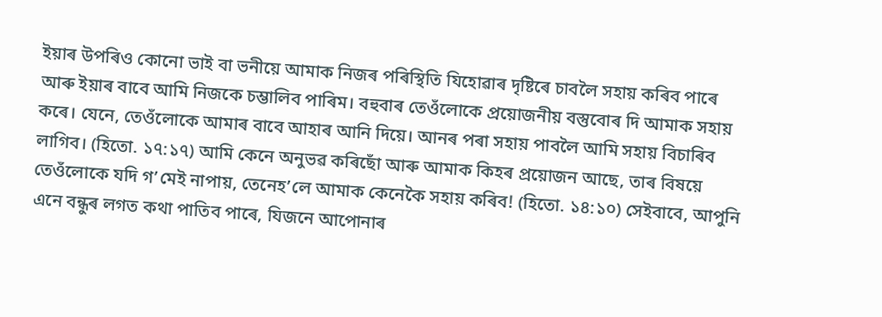ইয়াৰ উপৰিও কোনো ভাই বা ভনীয়ে আমাক নিজৰ পৰিস্থিতি যিহোৱাৰ দৃষ্টিৰে চাবলৈ সহায় কৰিব পাৰে আৰু ইয়াৰ বাবে আমি নিজকে চম্ভালিব পাৰিম। বহুবাৰ তেওঁলোকে প্ৰয়োজনীয় বস্তুবোৰ দি আমাক সহায় কৰে। যেনে, তেওঁলোকে আমাৰ বাবে আহাৰ আনি দিয়ে। আনৰ পৰা সহায় পাবলৈ আমি সহায় বিচাৰিব লাগিব। (হিতো. ১৭:১৭) আমি কেনে অনুভৱ কৰিছোঁ আৰু আমাক কিহৰ প্ৰয়োজন আছে, তাৰ বিষয়ে তেওঁলোকে যদি গʼমেই নাপায়, তেনেহʼলে আমাক কেনেকৈ সহায় কৰিব! (হিতো. ১৪:১০) সেইবাবে, আপুনি এনে বন্ধুৰ লগত কথা পাতিব পাৰে, যিজনে আপোনাৰ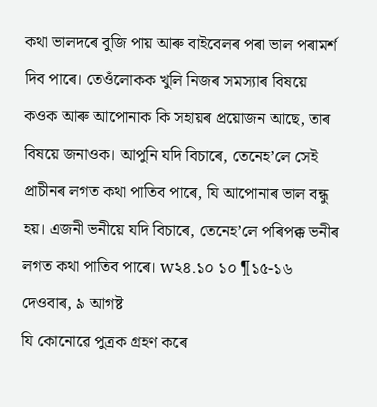কথা ভালদৰে বুজি পায় আৰু বাইবেলৰ পৰা ভাল পৰামৰ্শ দিব পাৰে। তেওঁলোকক খুলি নিজৰ সমস্যাৰ বিষয়ে কওক আৰু আপোনাক কি সহায়ৰ প্ৰয়োজন আছে, তাৰ বিষয়ে জনাওক। আপুনি যদি বিচাৰে, তেনেহʼলে সেই প্ৰাচীনৰ লগত কথা পাতিব পাৰে, যি আপোনাৰ ভাল বন্ধু হয়। এজনী ভনীয়ে যদি বিচাৰে, তেনেহʼলে পৰিপক্ক ভনীৰ লগত কথা পাতিব পাৰে। w২৪.১০ ১০ ¶১৫-১৬
দেওবাৰ, ৯ আগষ্ট
যি কোনোৱে পুত্ৰক গ্ৰহণ কৰে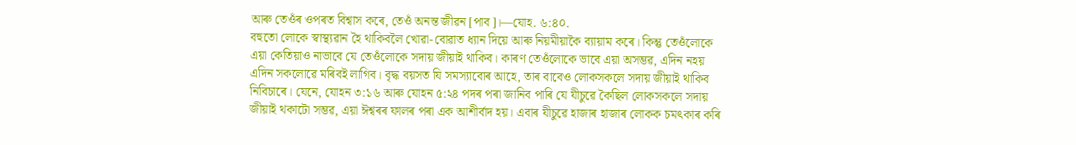আৰু তেওঁৰ ওপৰত বিশ্বাস কৰে, তেওঁ অনন্ত জীৱন [পাব]।—যোহ. ৬:৪০.
বহুতো লোকে স্বাস্থ্যৱান হৈ থাকিবলৈ খোৱা-বোৱাত ধ্যান দিয়ে আৰু নিয়মীয়াকৈ ব্যায়াম কৰে। কিন্তু তেওঁলোকে এয়া কেতিয়াও নাভাবে যে তেওঁলোকে সদায় জীয়াই থাকিব। কাৰণ তেওঁলোকে ভাবে এয়া অসম্ভৱ, এদিন নহয় এদিন সকলোৱে মৰিবই লাগিব। বৃদ্ধ বয়সত যি সমস্যাবোৰ আহে, তাৰ বাবেও লোকসকলে সদায় জীয়াই থাকিব নিবিচাৰে। যেনে, যোহন ৩:১৬ আৰু যোহন ৫:২৪ পদৰ পৰা জানিব পাৰি যে যীচুৱে কৈছিল লোকসকলে সদায় জীয়াই থকাটো সম্ভৱ, এয়া ঈশ্বৰৰ ফালৰ পৰা এক আশীৰ্বাদ হয়। এবাৰ যীচুৱে হাজাৰ হাজাৰ লোকক চমৎকাৰ কৰি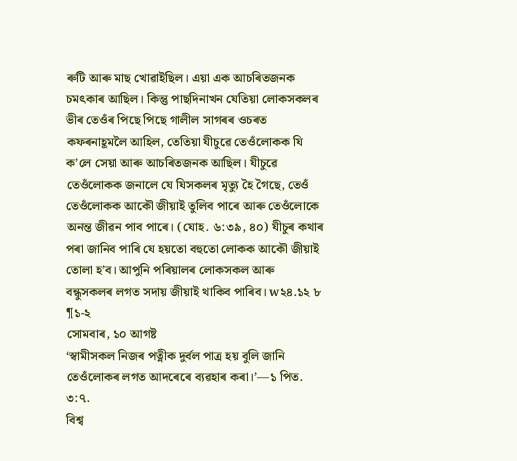ৰুটি আৰু মাছ খোৱাইছিল। এয়া এক আচৰিতজনক চমৎকাৰ আছিল। কিন্তু পাছদিনাখন যেতিয়া লোকসকলৰ ভীৰ তেওঁৰ পিছে পিছে গালীল সাগৰৰ ওচৰত কফৰনাহূমলৈ আহিল, তেতিয়া যীচুৱে তেওঁলোকক যি কʼলে সেয়া আৰু আচৰিতজনক আছিল। যীচুৱে তেওঁলোকক জনালে যে যিসকলৰ মৃত্যু হৈ গৈছে, তেওঁ তেওঁলোকক আকৌ জীয়াই তুলিব পাৰে আৰু তেওঁলোকে অনন্ত জীৱন পাব পাৰে। (যোহ. ৬:৩৯, ৪০) যীচুৰ কথাৰ পৰা জানিব পাৰি যে হয়তো বহুতো লোকক আকৌ জীয়াই তোলা হʼব। আপুনি পৰিয়ালৰ লোকসকল আৰু বন্ধুসকলৰ লগত সদায় জীয়াই থাকিব পাৰিব। w২৪.১২ ৮ ¶১-২
সোমবাৰ, ১০ আগষ্ট
‘স্বামীসকল নিজৰ পত্নীক দুৰ্বল পাত্ৰ হয় বুলি জানি তেওঁলোকৰ লগত আদৰেৰে ব্যৱহাৰ কৰা।’—১ পিত. ৩:৭.
বিশ্ব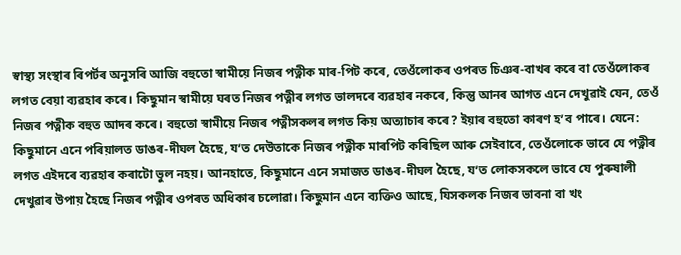স্বাস্থ্য সংস্থাৰ ৰিপৰ্টৰ অনুসৰি আজি বহুতো স্বামীয়ে নিজৰ পত্নীক মাৰ-পিট কৰে, তেওঁলোকৰ ওপৰত চিঞৰ-বাখৰ কৰে বা তেওঁলোকৰ লগত বেয়া ব্যৱহাৰ কৰে। কিছুমান স্বামীয়ে ঘৰত নিজৰ পত্নীৰ লগত ভালদৰে ব্যৱহাৰ নকৰে, কিন্তু আনৰ আগত এনে দেখুৱাই যেন, তেওঁ নিজৰ পত্নীক বহুত আদৰ কৰে। বহুতো স্বামীয়ে নিজৰ পত্নীসকলৰ লগত কিয় অত্যাচাৰ কৰে? ইয়াৰ বহুতো কাৰণ হʼব পাৰে। যেনে: কিছুমানে এনে পৰিয়ালত ডাঙৰ-দীঘল হৈছে, যʼত দেউতাকে নিজৰ পত্নীক মাৰপিট কৰিছিল আৰু সেইবাবে, তেওঁলোকে ভাবে যে পত্নীৰ লগত এইদৰে ব্যৱহাৰ কৰাটো ভুল নহয়। আনহাতে, কিছুমানে এনে সমাজত ডাঙৰ-দীঘল হৈছে, যʼত লোকসকলে ভাবে যে পুৰুষালী দেখুৱাৰ উপায় হৈছে নিজৰ পত্নীৰ ওপৰত অধিকাৰ চলোৱা। কিছুমান এনে ব্যক্তিও আছে, যিসকলক নিজৰ ভাবনা বা খং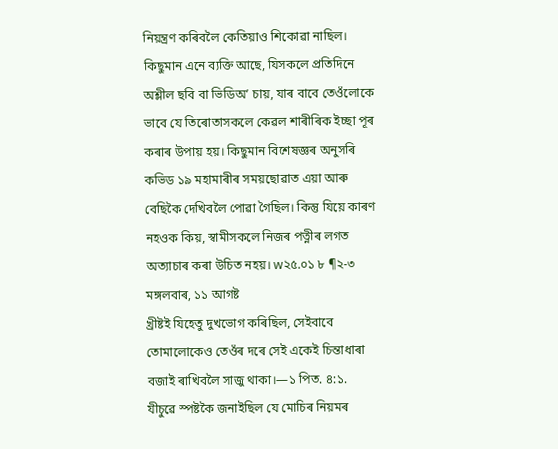নিয়ন্ত্ৰণ কৰিবলৈ কেতিয়াও শিকোৱা নাছিল। কিছুমান এনে ব্যক্তি আছে, যিসকলে প্ৰতিদিনে অশ্লীল ছবি বা ভিডিঅʼ চায়, যাৰ বাবে তেওঁলোকে ভাবে যে তিৰোতাসকলে কেৱল শাৰীৰিক ইচ্ছা পূৰ কৰাৰ উপায় হয়। কিছুমান বিশেষজ্ঞৰ অনুসৰি কভিড ১৯ মহামাৰীৰ সময়ছোৱাত এয়া আৰু বেছিকৈ দেখিবলৈ পোৱা গৈছিল। কিন্তু যিয়ে কাৰণ নহওক কিয়, স্বামীসকলে নিজৰ পত্নীৰ লগত অত্যাচাৰ কৰা উচিত নহয়। w২৫.০১ ৮ ¶২-৩
মঙ্গলবাৰ, ১১ আগষ্ট
খ্ৰীষ্টই যিহেতু দুখভোগ কৰিছিল, সেইবাবে তোমালোকেও তেওঁৰ দৰে সেই একেই চিন্তাধাৰা বজাই ৰাখিবলৈ সাজু থাকা।—১ পিত. ৪:১.
যীচুৱে স্পষ্টকৈ জনাইছিল যে মোচিৰ নিয়মৰ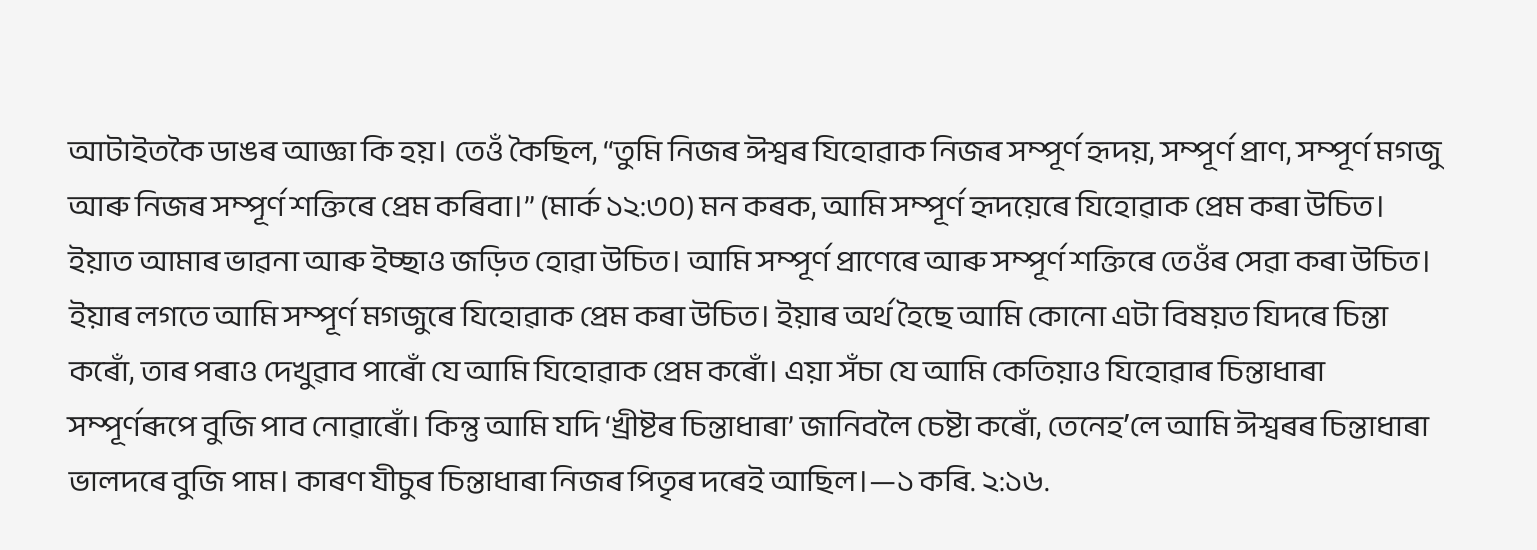আটাইতকৈ ডাঙৰ আজ্ঞা কি হয়। তেওঁ কৈছিল, “তুমি নিজৰ ঈশ্বৰ যিহোৱাক নিজৰ সম্পূৰ্ণ হৃদয়, সম্পূৰ্ণ প্ৰাণ, সম্পূৰ্ণ মগজু আৰু নিজৰ সম্পূৰ্ণ শক্তিৰে প্ৰেম কৰিবা।” (মাৰ্ক ১২:৩০) মন কৰক, আমি সম্পূৰ্ণ হৃদয়েৰে যিহোৱাক প্ৰেম কৰা উচিত। ইয়াত আমাৰ ভাৱনা আৰু ইচ্ছাও জড়িত হোৱা উচিত। আমি সম্পূৰ্ণ প্ৰাণেৰে আৰু সম্পূৰ্ণ শক্তিৰে তেওঁৰ সেৱা কৰা উচিত। ইয়াৰ লগতে আমি সম্পূৰ্ণ মগজুৰে যিহোৱাক প্ৰেম কৰা উচিত। ইয়াৰ অৰ্থ হৈছে আমি কোনো এটা বিষয়ত যিদৰে চিন্তা কৰোঁ, তাৰ পৰাও দেখুৱাব পাৰোঁ যে আমি যিহোৱাক প্ৰেম কৰোঁ। এয়া সঁচা যে আমি কেতিয়াও যিহোৱাৰ চিন্তাধাৰা সম্পূৰ্ণৰূপে বুজি পাব নোৱাৰোঁ। কিন্তু আমি যদি ‘খ্ৰীষ্টৰ চিন্তাধাৰা’ জানিবলৈ চেষ্টা কৰোঁ, তেনেহʼলে আমি ঈশ্বৰৰ চিন্তাধাৰা ভালদৰে বুজি পাম। কাৰণ যীচুৰ চিন্তাধাৰা নিজৰ পিতৃৰ দৰেই আছিল।—১ কৰি. ২:১৬.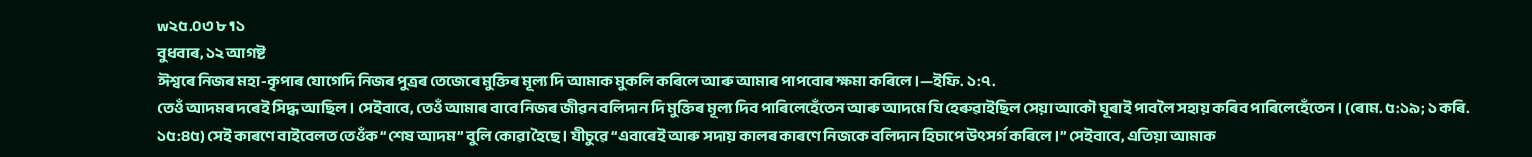w২৫.০৩ ৮ ¶১
বুধবাৰ, ১২ আগষ্ট
ঈশ্বৰে নিজৰ মহা-কৃপাৰ যোগেদি নিজৰ পুত্ৰৰ তেজেৰে মুক্তিৰ মূল্য দি আমাক মুকলি কৰিলে আৰু আমাৰ পাপবোৰ ক্ষমা কৰিলে।—ইফি. ১:৭.
তেওঁ আদমৰ দৰেই সিদ্ধ আছিল। সেইবাবে, তেওঁ আমাৰ বাবে নিজৰ জীৱন বলিদান দি মুক্তিৰ মূল্য দিব পাৰিলেহেঁতেন আৰু আদমে যি হেৰুৱাইছিল সেয়া আকৌ ঘূৰাই পাবলৈ সহায় কৰিব পাৰিলেহেঁতেন। (ৰোম. ৫:১৯; ১ কৰি. ১৫:৪৫) সেই কাৰণে বাইবেলত তেওঁক “শেষ আদম” বুলি কোৱা হৈছে। যীচুৱে “এবাৰেই আৰু সদায় কালৰ কাৰণে নিজকে বলিদান হিচাপে উৎসৰ্গ কৰিলে।” সেইবাবে, এতিয়া আমাক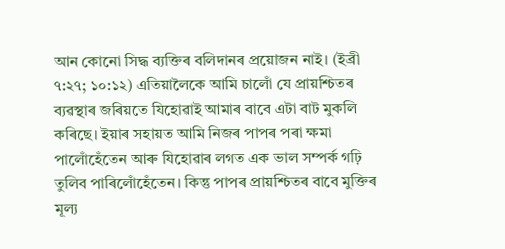আন কোনো সিদ্ধ ব্যক্তিৰ বলিদানৰ প্ৰয়োজন নাই। (ইব্ৰী ৭:২৭; ১০:১২) এতিয়ালৈকে আমি চালোঁ যে প্ৰায়শ্চিতৰ ব্যৱস্থাৰ জৰিয়তে যিহোৱাই আমাৰ বাবে এটা বাট মুকলি কৰিছে। ইয়াৰ সহায়ত আমি নিজৰ পাপৰ পৰা ক্ষমা পালোঁহেঁতেন আৰু যিহোৱাৰ লগত এক ভাল সম্পৰ্ক গঢ়ি তুলিব পাৰিলোঁহেঁতেন। কিন্তু পাপৰ প্ৰায়শ্চিতৰ বাবে মুক্তিৰ মূল্য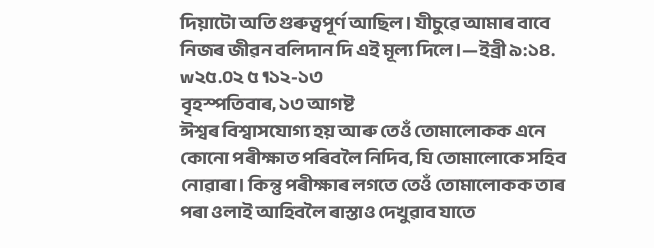দিয়াটো অতি গুৰুত্বপূৰ্ণ আছিল। যীচুৱে আমাৰ বাবে নিজৰ জীৱন বলিদান দি এই মূল্য দিলে।—ইব্ৰী ৯:১৪. w২৫.০২ ৫ ¶১২-১৩
বৃহস্পতিবাৰ, ১৩ আগষ্ট
ঈশ্বৰ বিশ্বাসযোগ্য হয় আৰু তেওঁ তোমালোকক এনে কোনো পৰীক্ষাত পৰিবলৈ নিদিব, যি তোমালোকে সহিব নোৱাৰা। কিন্তু পৰীক্ষাৰ লগতে তেওঁ তোমালোকক তাৰ পৰা ওলাই আহিবলৈ ৰাস্তাও দেখুৱাব যাতে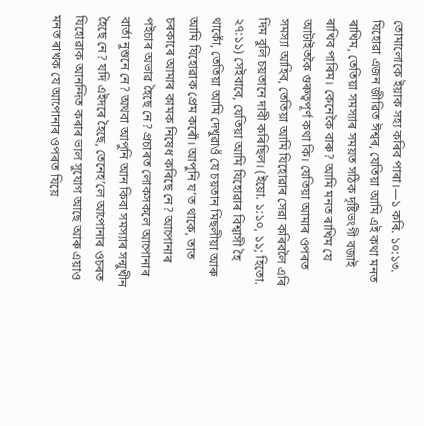তোমালোকে ইয়াক সহ্য কৰিব পাৰা।—১ কৰি. ১০:১৩.
যিহোৱা এজন জীৱিত ঈশ্বৰ, যেতিয়া আমি এই কথা মনত ৰাখিম, তেতিয়া সমস্যাৰ সময়ত সঠিক দৃষ্টিভংগী বজাই ৰাখিব পাৰিম। কেনেকৈ বাৰু? আমি মনত ৰাখিম যে আটাইতকৈ গুৰুত্বপূৰ্ণ কথা কি। যেতিয়া আমাৰ ওপৰত সমস্যা আহিব, তেতিয়া আমি যিহোৱাৰ সেৱা কৰিবলৈ এৰি দিম বুলি চয়তানে দাবী কৰিছিল। (ইয়ো. ১:১০, ১১; হিতো. ২৭:১১) সেইবাবে, যেতিয়া আমি যিহোৱাৰ বিশ্বাসী হৈ থাকোঁ, তেতিয়া আমি দেখুৱাওঁ যে চয়তান মিছলীয়া আৰু আমি যিহোৱাক প্ৰেম কৰোঁ। আপুনি যʼত থাকে, তাত চৰকাৰে আমাৰ কামক নিষেধ কৰিছে নে? আপোনাৰ পইচাৰ অভাৱ হৈছে নে? প্ৰচাৰত লোকসকলে আপোনাৰ বাৰ্তা নুশুনে নে? অথবা আপুনি আন কিবা সমস্যাৰ সন্মুখীন হৈছে নে? যদি এইদৰে হৈছে, তেনেহʼলে আপোনাৰ ওচৰত যিহোৱাক আনন্দিত কৰাৰ ভাল সুযোগ আছে আৰু এয়াও মনত ৰাখক যে আপোনাৰ ওপৰত যিয়ে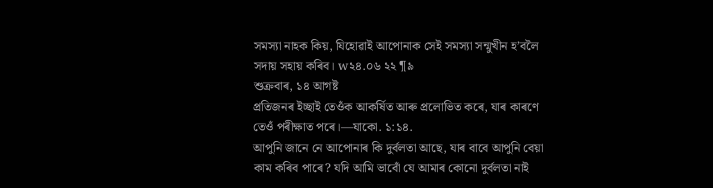সমস্যা নাহক কিয়, যিহোৱাই আপোনাক সেই সমস্যা সন্মুখীন হʼবলৈ সদায় সহায় কৰিব। w২৪.০৬ ২২ ¶৯
শুক্ৰবাৰ, ১৪ আগষ্ট
প্ৰতিজনৰ ইচ্ছাই তেওঁক আকৰ্ষিত আৰু প্ৰলোভিত কৰে, যাৰ কাৰণে তেওঁ পৰীক্ষাত পৰে।—যাকো. ১:১৪.
আপুনি জানে নে আপোনাৰ কি দুৰ্বলতা আছে, যাৰ বাবে আপুনি বেয়া কাম কৰিব পাৰে? যদি আমি ভাবোঁ যে আমাৰ কোনো দুৰ্বলতা নাই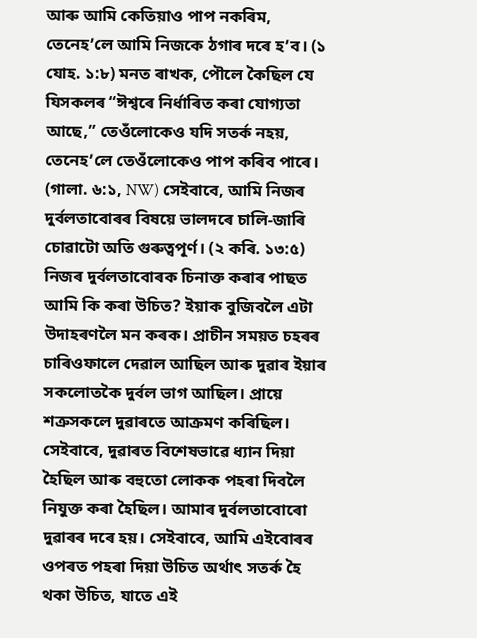আৰু আমি কেতিয়াও পাপ নকৰিম, তেনেহʼলে আমি নিজকে ঠগাৰ দৰে হʼব। (১ যোহ. ১:৮) মনত ৰাখক, পৌলে কৈছিল যে যিসকলৰ “ঈশ্বৰে নিৰ্ধাৰিত কৰা যোগ্যতা আছে,” তেওঁলোকেও যদি সতৰ্ক নহয়, তেনেহʼলে তেওঁলোকেও পাপ কৰিব পাৰে। (গালা. ৬:১, NW) সেইবাবে, আমি নিজৰ দুৰ্বলতাবোৰৰ বিষয়ে ভালদৰে চালি-জাৰি চোৱাটো অতি গুৰুত্বপূৰ্ণ। (২ কৰি. ১৩:৫) নিজৰ দুৰ্বলতাবোৰক চিনাক্ত কৰাৰ পাছত আমি কি কৰা উচিত? ইয়াক বুজিবলৈ এটা উদাহৰণলৈ মন কৰক। প্ৰাচীন সময়ত চহৰৰ চাৰিওফালে দেৱাল আছিল আৰু দুৱাৰ ইয়াৰ সকলোতকৈ দুৰ্বল ভাগ আছিল। প্ৰায়ে শত্ৰুসকলে দুৱাৰতে আক্ৰমণ কৰিছিল। সেইবাবে, দুৱাৰত বিশেষভাৱে ধ্যান দিয়া হৈছিল আৰু বহুতো লোকক পহৰা দিবলৈ নিযুক্ত কৰা হৈছিল। আমাৰ দুৰ্বলতাবোৰো দুৱাৰৰ দৰে হয়। সেইবাবে, আমি এইবোৰৰ ওপৰত পহৰা দিয়া উচিত অৰ্থাৎ সতৰ্ক হৈ থকা উচিত, যাতে এই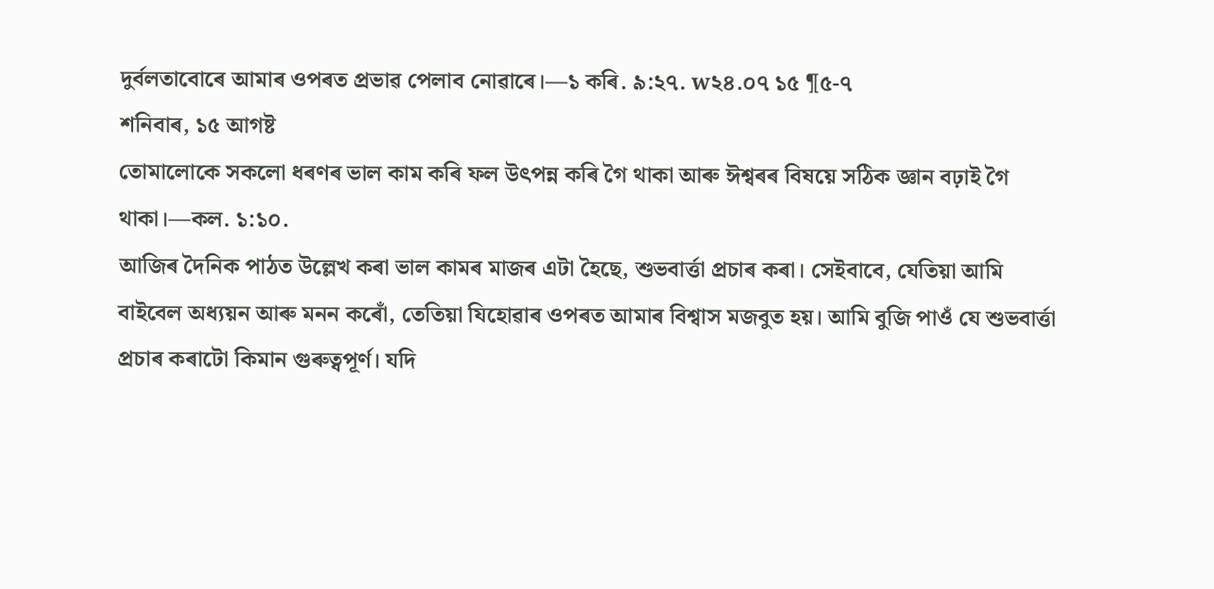দুৰ্বলতাবোৰে আমাৰ ওপৰত প্ৰভাৱ পেলাব নোৱাৰে।—১ কৰি. ৯:২৭. w২৪.০৭ ১৫ ¶৫-৭
শনিবাৰ, ১৫ আগষ্ট
তোমালোকে সকলো ধৰণৰ ভাল কাম কৰি ফল উৎপন্ন কৰি গৈ থাকা আৰু ঈশ্বৰৰ বিষয়ে সঠিক জ্ঞান বঢ়াই গৈ থাকা।—কল. ১:১০.
আজিৰ দৈনিক পাঠত উল্লেখ কৰা ভাল কামৰ মাজৰ এটা হৈছে, শুভবাৰ্ত্তা প্ৰচাৰ কৰা। সেইবাবে, যেতিয়া আমি বাইবেল অধ্যয়ন আৰু মনন কৰোঁ, তেতিয়া যিহোৱাৰ ওপৰত আমাৰ বিশ্বাস মজবুত হয়। আমি বুজি পাওঁ যে শুভবাৰ্ত্তা প্ৰচাৰ কৰাটো কিমান গুৰুত্বপূৰ্ণ। যদি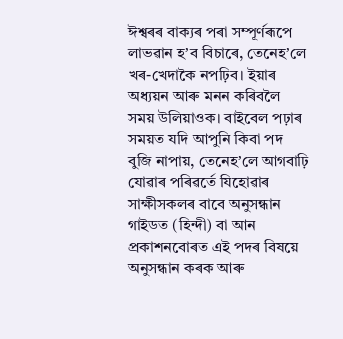ঈশ্বৰৰ বাক্যৰ পৰা সম্পূৰ্ণৰূপে লাভৱান হʼব বিচাৰে, তেনেহʼলে খৰ-খেদাকৈ নপঢ়িব। ইয়াৰ অধ্যয়ন আৰু মনন কৰিবলৈ সময় উলিয়াওক। বাইবেল পঢ়াৰ সময়ত যদি আপুনি কিবা পদ বুজি নাপায়, তেনেহʼলে আগবাঢ়ি যোৱাৰ পৰিৱৰ্তে যিহোৱাৰ সাক্ষীসকলৰ বাবে অনুসন্ধান গাইডত (হিন্দী) বা আন প্ৰকাশনবোৰত এই পদৰ বিষয়ে অনুসন্ধান কৰক আৰু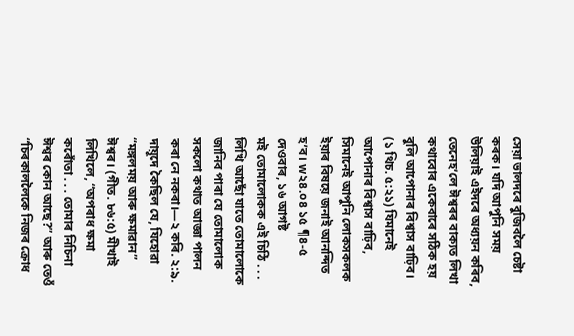সেয়া ভালদৰে বুজিবলৈ চেষ্টা কৰক। যদি আপুনি সময় উলিয়াই এইদৰে অধ্যয়ন কৰিব, তেনেহʼলে ঈশ্বৰৰ বাক্যত লিখা কথাবোৰ একেবাৰে সঠিক হয় বুলি আপোনাৰ বিশ্বাস বাঢ়িব। (১ থিচ. ৫:২১) যিমানেই আপোনাৰ বিশ্বাস বাঢ়িব, সিমানেই আপুনি লোকসকলক ইয়াৰ বিষয়ে জনাই আনন্দিত হʼব। w২৪.০৪ ১৫ ¶৪-৫
দেওবাৰ, ১৬ আগষ্ট
মই তোমালোকক এই চিঠি . . . লিখি আছোঁ যাতে তোমালোকে জানিব পাৰা যে তোমালোক সকলো কথাত আজ্ঞা পালন কৰা নে নকৰা।—২ কৰি. ২:৯.
দায়ূদে কৈছিল যে, যিহোৱা “মঙ্গলময় আৰু ক্ষমাৱান” ঈশ্বৰ। (গীত. ৮৬:৫) মীখাই লিখিলে, “অপৰাধ ক্ষমা কৰোঁতা . . . তোমাৰ নিচিনা ঈশ্বৰ কোন আছে?” আৰু তেওঁ “চিৰকাললৈকে নিজৰ ক্ৰোধ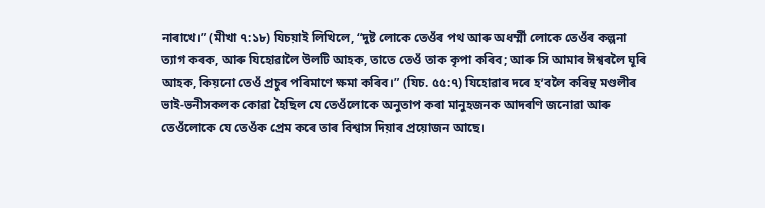নাৰাখে।” (মীখা ৭:১৮) যিচয়াই লিখিলে, “দুষ্ট লোকে তেওঁৰ পথ আৰু অধৰ্ম্মী লোকে তেওঁৰ কল্পনা ত্যাগ কৰক, আৰু যিহোৱালৈ উলটি আহক, তাতে তেওঁ তাক কৃপা কৰিব; আৰু সি আমাৰ ঈশ্বৰলৈ ঘূৰি আহক, কিয়নো তেওঁ প্ৰচুৰ পৰিমাণে ক্ষমা কৰিব।” (যিচ. ৫৫:৭) যিহোৱাৰ দৰে হʼবলৈ কৰিন্থ মণ্ডলীৰ ভাই-ভনীসকলক কোৱা হৈছিল যে তেওঁলোকে অনুতাপ কৰা মানুহজনক আদৰণি জনোৱা আৰু তেওঁলোকে যে তেওঁক প্ৰেম কৰে তাৰ বিশ্বাস দিয়াৰ প্ৰয়োজন আছে।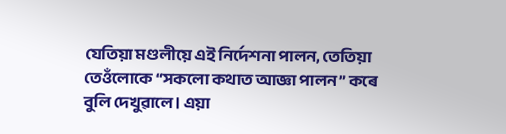যেতিয়া মণ্ডলীয়ে এই নিৰ্দেশনা পালন, তেতিয়া তেওঁলোকে “সকলো কথাত আজ্ঞা পালন” কৰে বুলি দেখুৱালে। এয়া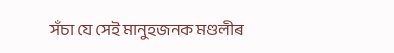সঁচা যে সেই মানুহজনক মণ্ডলীৰ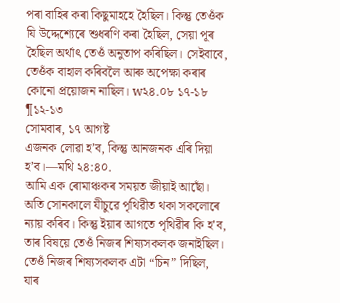পৰা বাহিৰ কৰা কিছুমাহহে হৈছিল। কিন্তু তেওঁক যি উদ্দেশ্যেৰে শুধৰণি কৰা হৈছিল, সেয়া পূৰ হৈছিল অৰ্থাৎ তেওঁ অনুতাপ কৰিছিল। সেইবাবে, তেওঁক বাহাল কৰিবলৈ আৰু অপেক্ষা কৰাৰ কোনো প্ৰয়োজন নাছিল। w২৪.০৮ ১৭-১৮ ¶১২-১৩
সোমবাৰ, ১৭ আগষ্ট
এজনক লোৱা হʼব, কিন্তু আনজনক এৰি দিয়া হʼব।—মথি ২৪:৪০.
আমি এক ৰোমাঞ্চকৰ সময়ত জীয়াই আছোঁ। অতি সোনকালে যীচুৱে পৃথিৱীত থকা সকলোৰে ন্যায় কৰিব। কিন্তু ইয়াৰ আগতে পৃথিৱীৰ কি হʼব, তাৰ বিষয়ে তেওঁ নিজৰ শিষ্যসকলক জনাইছিল। তেওঁ নিজৰ শিষ্যসকলক এটা “চিন” দিছিল, যাৰ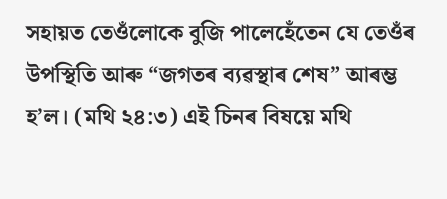সহায়ত তেওঁলোকে বুজি পালেহেঁতেন যে তেওঁৰ উপস্থিতি আৰু “জগতৰ ব্যৱস্থাৰ শেষ” আৰম্ভ হʼল। (মথি ২৪:৩) এই চিনৰ বিষয়ে মথি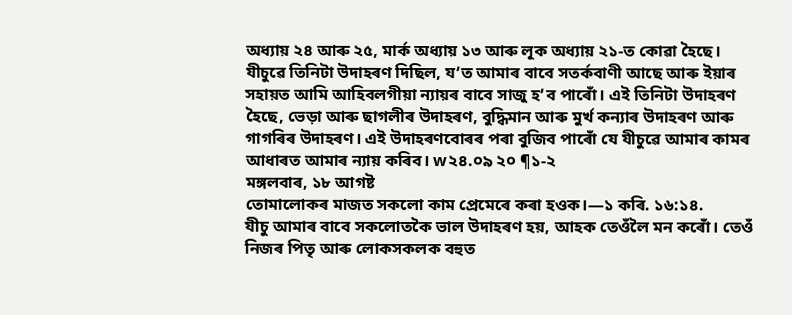অধ্যায় ২৪ আৰু ২৫, মাৰ্ক অধ্যায় ১৩ আৰু লূক অধ্যায় ২১-ত কোৱা হৈছে। যীচুৱে তিনিটা উদাহৰণ দিছিল, যʼত আমাৰ বাবে সতৰ্কবাণী আছে আৰু ইয়াৰ সহায়ত আমি আহিবলগীয়া ন্যায়ৰ বাবে সাজু হʼব পাৰোঁ। এই তিনিটা উদাহৰণ হৈছে, ভেড়া আৰু ছাগলীৰ উদাহৰণ, বুদ্ধিমান আৰু মুৰ্খ কন্যাৰ উদাহৰণ আৰু গাগৰিৰ উদাহৰণ। এই উদাহৰণবোৰৰ পৰা বুজিব পাৰোঁ যে যীচুৱে আমাৰ কামৰ আধাৰত আমাৰ ন্যায় কৰিব। w২৪.০৯ ২০ ¶১-২
মঙ্গলবাৰ, ১৮ আগষ্ট
তোমালোকৰ মাজত সকলো কাম প্ৰেমেৰে কৰা হওক।—১ কৰি. ১৬:১৪.
যীচু আমাৰ বাবে সকলোতকৈ ভাল উদাহৰণ হয়, আহক তেওঁলৈ মন কৰোঁ। তেওঁ নিজৰ পিতৃ আৰু লোকসকলক বহুত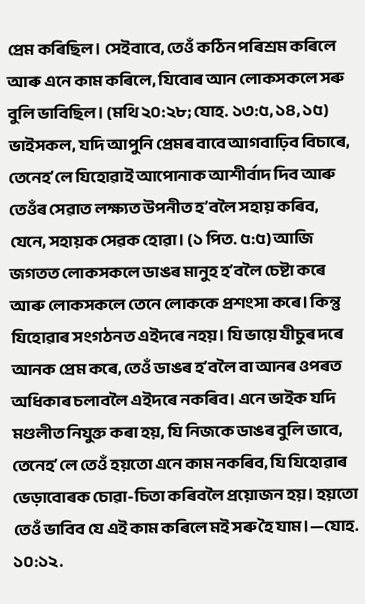প্ৰেম কৰিছিল। সেইবাবে, তেওঁ কঠিন পৰিশ্ৰম কৰিলে আৰু এনে কাম কৰিলে, যিবোৰ আন লোকসকলে সৰু বুলি ভাবিছিল। (মথি ২০:২৮; যোহ. ১৩:৫, ১৪, ১৫) ভাইসকল, যদি আপুনি প্ৰেমৰ বাবে আগবাঢ়িব বিচাৰে, তেনেহʼলে যিহোৱাই আপোনাক আশীৰ্বাদ দিব আৰু তেওঁৰ সেৱাত লক্ষ্যত উপনীত হʼবলৈ সহায় কৰিব, যেনে, সহায়ক সেৱক হোৱা। (১ পিত. ৫:৫) আজি জগতত লোকসকলে ডাঙৰ মানুহ হʼবলৈ চেষ্টা কৰে আৰু লোকসকলে তেনে লোককে প্ৰশংসা কৰে। কিন্তু যিহোৱাৰ সংগঠনত এইদৰে নহয়। যি ভায়ে যীচুৰ দৰে আনক প্ৰেম কৰে, তেওঁ ডাঙৰ হʼবলৈ বা আনৰ ওপৰত অধিকাৰ চলাবলৈ এইদৰে নকৰিব। এনে ভাইক যদি মণ্ডলীত নিযুক্ত কৰা হয়, যি নিজকে ডাঙৰ বুলি ভাবে, তেনেহʼলে তেওঁ হয়তো এনে কাম নকৰিব, যি যিহোৱাৰ ভেড়াবোৰক চোৱা-চিতা কৰিবলৈ প্ৰয়োজন হয়। হয়তো তেওঁ ভাবিব যে এই কাম কৰিলে মই সৰু হৈ যাম।—যোহ. ১০:১২.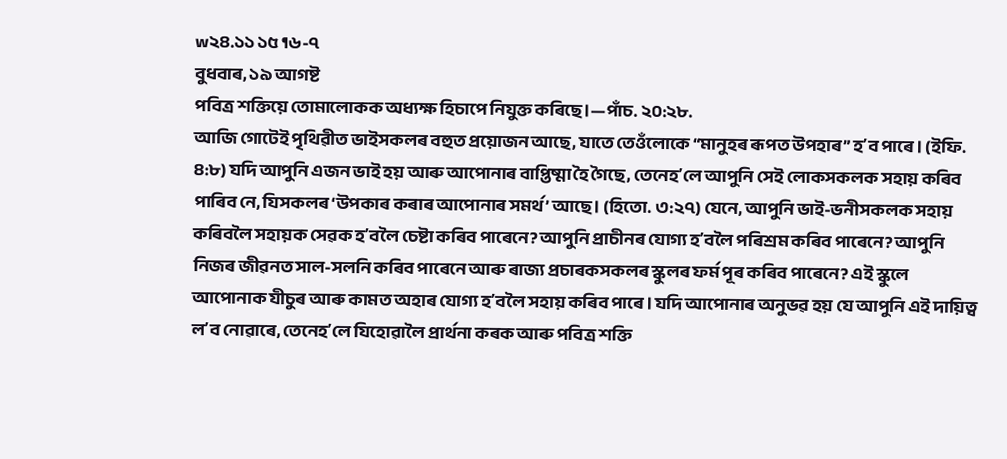w২৪.১১ ১৫ ¶৬-৭
বুধবাৰ, ১৯ আগষ্ট
পবিত্ৰ শক্তিয়ে তোমালোকক অধ্যক্ষ হিচাপে নিযুক্ত কৰিছে।—পাঁচ. ২০:২৮.
আজি গোটেই পৃথিৱীত ভাইসকলৰ বহুত প্ৰয়োজন আছে, যাতে তেওঁলোকে “মানুহৰ ৰূপত উপহাৰ” হʼব পাৰে। (ইফি. ৪:৮) যদি আপুনি এজন ভাই হয় আৰু আপোনাৰ বাপ্তিষ্মা হৈ গৈছে, তেনেহʼলে আপুনি সেই লোকসকলক সহায় কৰিব পাৰিব নে, যিসকলৰ ‘উপকাৰ কৰাৰ আপোনাৰ সমৰ্থ’ আছে। (হিতো. ৩:২৭) যেনে, আপুনি ভাই-ভনীসকলক সহায় কৰিবলৈ সহায়ক সেৱক হʼবলৈ চেষ্টা কৰিব পাৰেনে? আপুনি প্ৰাচীনৰ যোগ্য হʼবলৈ পৰিশ্ৰম কৰিব পাৰেনে? আপুনি নিজৰ জীৱনত সাল-সলনি কৰিব পাৰেনে আৰু ৰাজ্য প্ৰচাৰকসকলৰ স্কুলৰ ফৰ্ম পূৰ কৰিব পাৰেনে? এই স্কুলে আপোনাক যীচুৰ আৰু কামত অহাৰ যোগ্য হʼবলৈ সহায় কৰিব পাৰে। যদি আপোনাৰ অনুভৱ হয় যে আপুনি এই দায়িত্ব লʼব নোৱাৰে, তেনেহʼলে যিহোৱালৈ প্ৰাৰ্থনা কৰক আৰু পবিত্ৰ শক্তি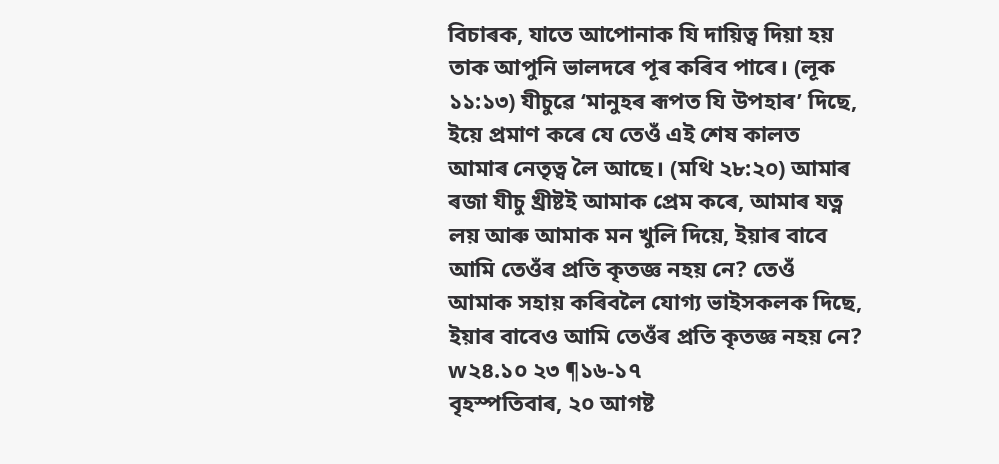বিচাৰক, যাতে আপোনাক যি দায়িত্ব দিয়া হয় তাক আপুনি ভালদৰে পূৰ কৰিব পাৰে। (লূক ১১:১৩) যীচুৱে ‘মানুহৰ ৰূপত যি উপহাৰ’ দিছে, ইয়ে প্ৰমাণ কৰে যে তেওঁ এই শেষ কালত আমাৰ নেতৃত্ব লৈ আছে। (মথি ২৮:২০) আমাৰ ৰজা যীচু খ্ৰীষ্টই আমাক প্ৰেম কৰে, আমাৰ যত্ন লয় আৰু আমাক মন খুলি দিয়ে, ইয়াৰ বাবে আমি তেওঁৰ প্ৰতি কৃতজ্ঞ নহয় নে? তেওঁ আমাক সহায় কৰিবলৈ যোগ্য ভাইসকলক দিছে, ইয়াৰ বাবেও আমি তেওঁৰ প্ৰতি কৃতজ্ঞ নহয় নে? w২৪.১০ ২৩ ¶১৬-১৭
বৃহস্পতিবাৰ, ২০ আগষ্ট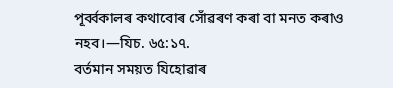পূৰ্ব্বকালৰ কথাবোৰ সোঁৱৰণ কৰা বা মনত কৰাও নহব।—যিচ. ৬৫:১৭.
বৰ্তমান সময়ত যিহোৱাৰ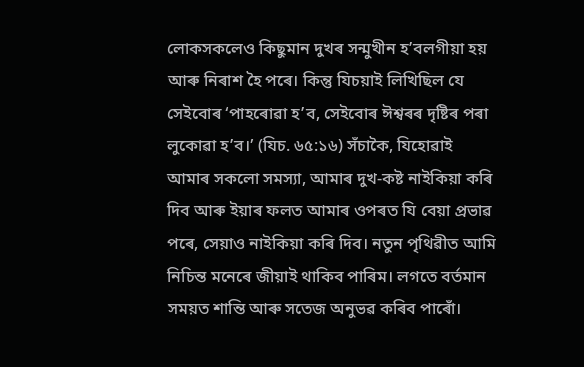লোকসকলেও কিছুমান দুখৰ সন্মুখীন হʼবলগীয়া হয় আৰু নিৰাশ হৈ পৰে। কিন্তু যিচয়াই লিখিছিল যে সেইবোৰ ‘পাহৰোৱা হʼব, সেইবোৰ ঈশ্বৰৰ দৃষ্টিৰ পৰা লুকোৱা হʼব।’ (যিচ. ৬৫:১৬) সঁচাকৈ, যিহোৱাই আমাৰ সকলো সমস্যা, আমাৰ দুখ-কষ্ট নাইকিয়া কৰি দিব আৰু ইয়াৰ ফলত আমাৰ ওপৰত যি বেয়া প্ৰভাৱ পৰে, সেয়াও নাইকিয়া কৰি দিব। নতুন পৃথিৱীত আমি নিচিন্ত মনেৰে জীয়াই থাকিব পাৰিম। লগতে বৰ্তমান সময়ত শান্তি আৰু সতেজ অনুভৱ কৰিব পাৰোঁ।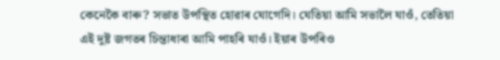কেনেকৈ বাৰু? সভাত উপস্থিত হোৱাৰ যোগেদি। যেতিয়া আমি সভালৈ যাওঁ, তেতিয়া এই দুষ্ট জগতৰ চিন্তাধাৰা আমি পাহৰি যাওঁ। ইয়াৰ উপৰিও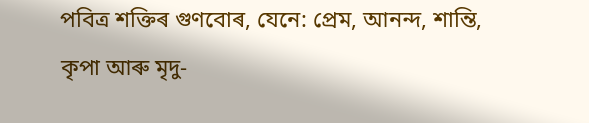পবিত্ৰ শক্তিৰ গুণবোৰ, যেনে: প্ৰেম, আনন্দ, শান্তি, কৃপা আৰু মৃদু-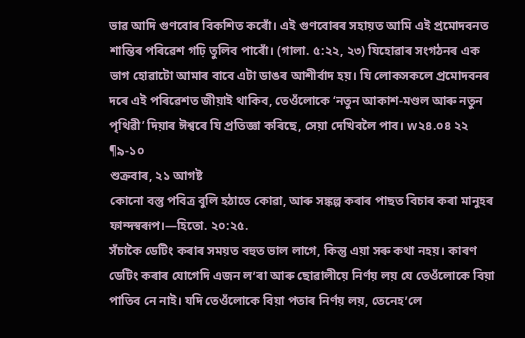ভাৱ আদি গুণবোৰ বিকশিত কৰোঁ। এই গুণবোৰৰ সহায়ত আমি এই প্ৰমোদবনত শান্তিৰ পৰিৱেশ গঢ়ি তুলিব পাৰোঁ। (গালা. ৫:২২, ২৩) যিহোৱাৰ সংগঠনৰ এক ভাগ হোৱাটো আমাৰ বাবে এটা ডাঙৰ আশীৰ্বাদ হয়। যি লোকসকলে প্ৰমোদবনৰ দৰে এই পৰিৱেশত জীয়াই থাকিব, তেওঁলোকে ‘নতুন আকাশ-মণ্ডল আৰু নতুন পৃথিৱী’ দিয়াৰ ঈশ্বৰে যি প্ৰতিজ্ঞা কৰিছে, সেয়া দেখিবলৈ পাব। w২৪.০৪ ২২ ¶৯-১০
শুক্ৰবাৰ, ২১ আগষ্ট
কোনো বস্তু পবিত্ৰ বুলি হঠাতে কোৱা, আৰু সঙ্কল্প কৰাৰ পাছত বিচাৰ কৰা মানুহৰ ফান্দস্বৰূপ।—হিতো. ২০:২৫.
সঁচাকৈ ডেটিং কৰাৰ সময়ত বহুত ভাল লাগে, কিন্তু এয়া সৰু কথা নহয়। কাৰণ ডেটিং কৰাৰ যোগেদি এজন লʼৰা আৰু ছোৱালীয়ে নিৰ্ণয় লয় যে তেওঁলোকে বিয়া পাতিব নে নাই। যদি তেওঁলোকে বিয়া পতাৰ নিৰ্ণয় লয়, তেনেহʼলে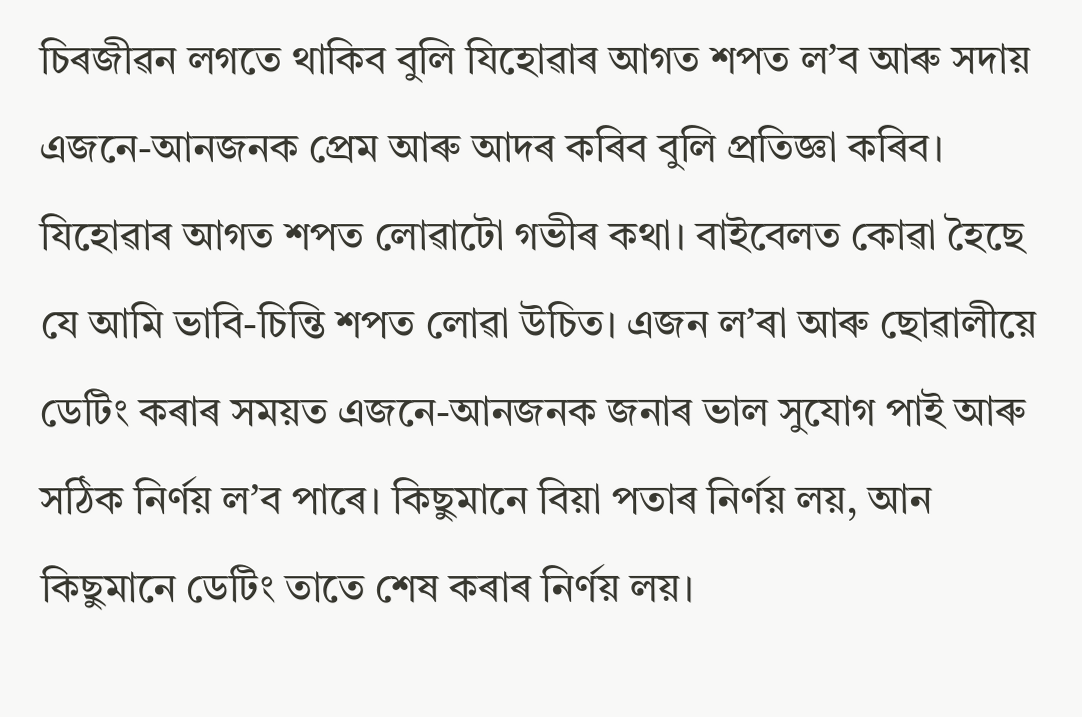চিৰজীৱন লগতে থাকিব বুলি যিহোৱাৰ আগত শপত লʼব আৰু সদায় এজনে-আনজনক প্ৰেম আৰু আদৰ কৰিব বুলি প্ৰতিজ্ঞা কৰিব। যিহোৱাৰ আগত শপত লোৱাটো গভীৰ কথা। বাইবেলত কোৱা হৈছে যে আমি ভাবি-চিন্তি শপত লোৱা উচিত। এজন লʼৰা আৰু ছোৱালীয়ে ডেটিং কৰাৰ সময়ত এজনে-আনজনক জনাৰ ভাল সুযোগ পাই আৰু সঠিক নিৰ্ণয় লʼব পাৰে। কিছুমানে বিয়া পতাৰ নিৰ্ণয় লয়, আন কিছুমানে ডেটিং তাতে শেষ কৰাৰ নিৰ্ণয় লয়।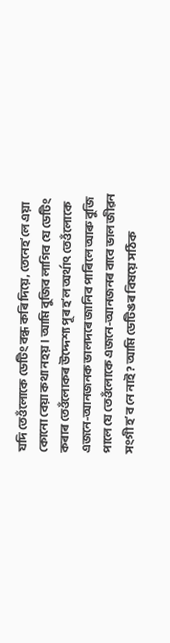যদি তেওঁলোকে ডেটিং বন্ধ কৰি দিয়ে, তেনেহʼলে এয়া কোনো বেয়া কথা নহয়। আমি বুজিব লাগিব যে ডেটিং কৰাৰ তেওঁলোকৰ উদ্দেশ্য পূৰ হʼল অৰ্থাৎ তেওঁলোকে এজনে-আনজনক ভালদৰে জানিব পাৰিলে আৰু বুজি পালে যে তেওঁলোকে এজনে-আনজনৰ বাবে ভাল জীৱন সংগী হʼব নে নাই? আমি ডেটিঙৰ বিষয়ে সঠিক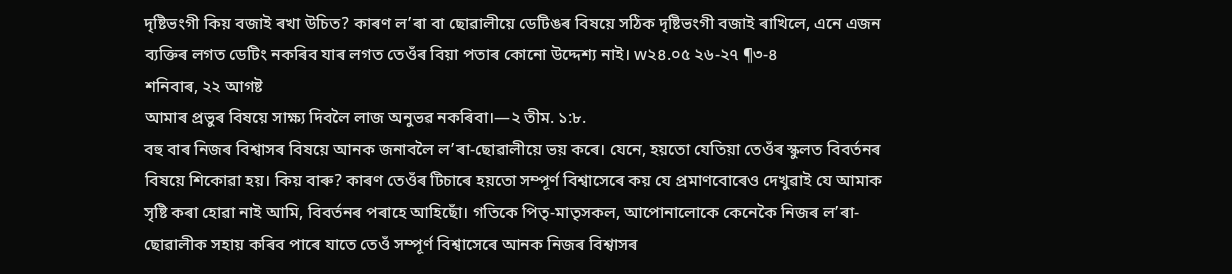দৃষ্টিভংগী কিয় বজাই ৰখা উচিত? কাৰণ লʼৰা বা ছোৱালীয়ে ডেটিঙৰ বিষয়ে সঠিক দৃষ্টিভংগী বজাই ৰাখিলে, এনে এজন ব্যক্তিৰ লগত ডেটিং নকৰিব যাৰ লগত তেওঁৰ বিয়া পতাৰ কোনো উদ্দেশ্য নাই। w২৪.০৫ ২৬-২৭ ¶৩-৪
শনিবাৰ, ২২ আগষ্ট
আমাৰ প্ৰভুৰ বিষয়ে সাক্ষ্য দিবলৈ লাজ অনুভৱ নকৰিবা।—২ তীম. ১:৮.
বহু বাৰ নিজৰ বিশ্বাসৰ বিষয়ে আনক জনাবলৈ লʼৰা-ছোৱালীয়ে ভয় কৰে। যেনে, হয়তো যেতিয়া তেওঁৰ স্কুলত বিবৰ্তনৰ বিষয়ে শিকোৱা হয়। কিয় বাৰু? কাৰণ তেওঁৰ টিচাৰে হয়তো সম্পূৰ্ণ বিশ্বাসেৰে কয় যে প্ৰমাণবোৰেও দেখুৱাই যে আমাক সৃষ্টি কৰা হোৱা নাই আমি, বিবৰ্তনৰ পৰাহে আহিছোঁ। গতিকে পিতৃ-মাতৃসকল, আপোনালোকে কেনেকৈ নিজৰ লʼৰা-ছোৱালীক সহায় কৰিব পাৰে যাতে তেওঁ সম্পূৰ্ণ বিশ্বাসেৰে আনক নিজৰ বিশ্বাসৰ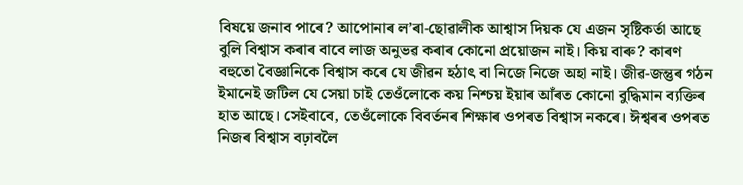বিষয়ে জনাব পাৰে? আপোনাৰ লʼৰা-ছোৱালীক আশ্বাস দিয়ক যে এজন সৃষ্টিকৰ্তা আছে বুলি বিশ্বাস কৰাৰ বাবে লাজ অনুভৱ কৰাৰ কোনো প্ৰয়োজন নাই। কিয় বাৰু? কাৰণ বহুতো বৈজ্ঞানিকে বিশ্বাস কৰে যে জীৱন হঠাৎ বা নিজে নিজে অহা নাই। জীৱ-জন্তুৰ গঠন ইমানেই জটিল যে সেয়া চাই তেওঁলোকে কয় নিশ্চয় ইয়াৰ আঁৰত কোনো বুদ্ধিমান ব্যক্তিৰ হাত আছে। সেইবাবে, তেওঁলোকে বিবৰ্তনৰ শিক্ষাৰ ওপৰত বিশ্বাস নকৰে। ঈশ্বৰৰ ওপৰত নিজৰ বিশ্বাস বঢ়াবলৈ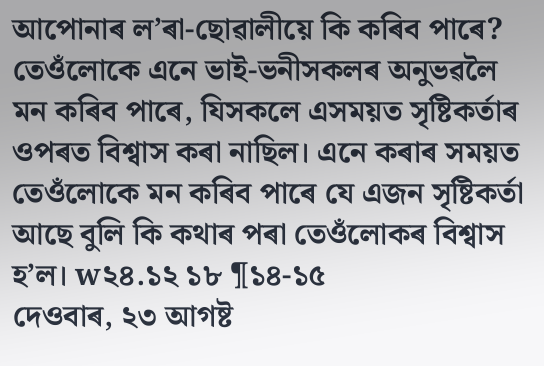আপোনাৰ লʼৰা-ছোৱালীয়ে কি কৰিব পাৰে? তেওঁলোকে এনে ভাই-ভনীসকলৰ অনুভৱলৈ মন কৰিব পাৰে, যিসকলে এসময়ত সৃষ্টিকৰ্তাৰ ওপৰত বিশ্বাস কৰা নাছিল। এনে কৰাৰ সময়ত তেওঁলোকে মন কৰিব পাৰে যে এজন সৃষ্টিকৰ্তা আছে বুলি কি কথাৰ পৰা তেওঁলোকৰ বিশ্বাস হʼল। w২৪.১২ ১৮ ¶১৪-১৫
দেওবাৰ, ২৩ আগষ্ট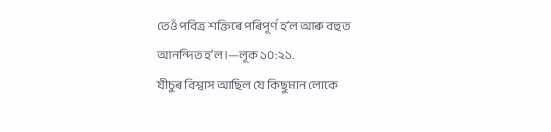তেওঁ পবিত্ৰ শক্তিৰে পৰিপূৰ্ণ হʼল আৰু বহুত আনন্দিত হʼল।—লূক ১০:২১.
যীচুৰ বিশ্বাস আছিল যে কিছুমান লোকে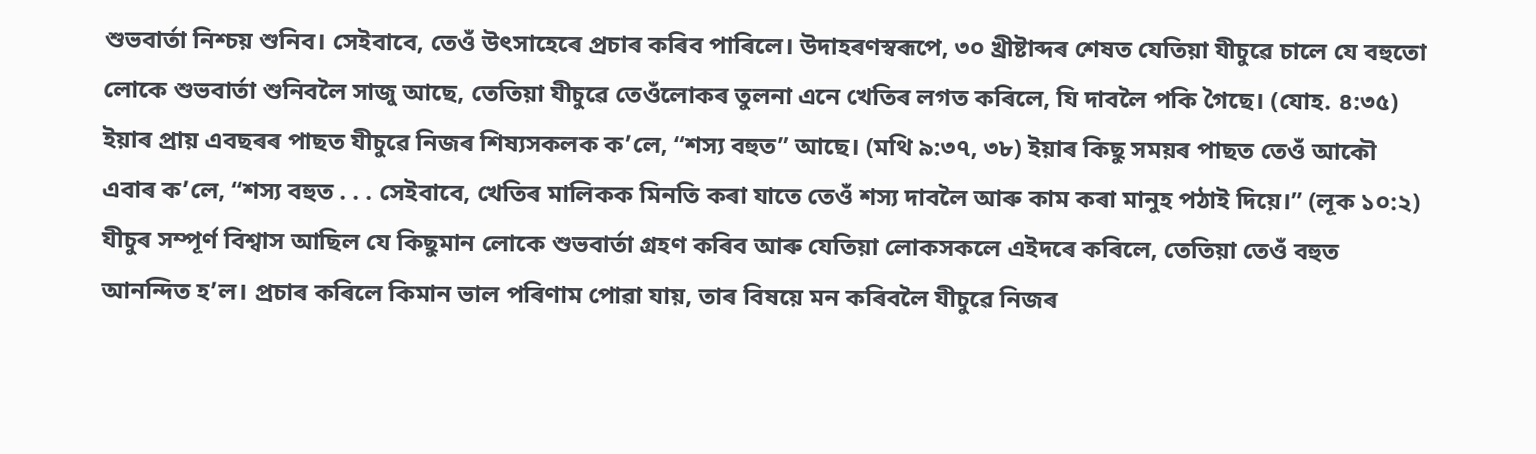শুভবাৰ্তা নিশ্চয় শুনিব। সেইবাবে, তেওঁ উৎসাহেৰে প্ৰচাৰ কৰিব পাৰিলে। উদাহৰণস্বৰূপে, ৩০ খ্ৰীষ্টাব্দৰ শেষত যেতিয়া যীচুৱে চালে যে বহুতো লোকে শুভবাৰ্তা শুনিবলৈ সাজু আছে, তেতিয়া যীচুৱে তেওঁলোকৰ তুলনা এনে খেতিৰ লগত কৰিলে, যি দাবলৈ পকি গৈছে। (যোহ. ৪:৩৫) ইয়াৰ প্ৰায় এবছৰৰ পাছত যীচুৱে নিজৰ শিষ্যসকলক কʼলে, “শস্য বহুত” আছে। (মথি ৯:৩৭, ৩৮) ইয়াৰ কিছু সময়ৰ পাছত তেওঁ আকৌ এবাৰ কʼলে, “শস্য বহুত . . . সেইবাবে, খেতিৰ মালিকক মিনতি কৰা যাতে তেওঁ শস্য দাবলৈ আৰু কাম কৰা মানুহ পঠাই দিয়ে।” (লূক ১০:২) যীচুৰ সম্পূৰ্ণ বিশ্বাস আছিল যে কিছুমান লোকে শুভবাৰ্তা গ্ৰহণ কৰিব আৰু যেতিয়া লোকসকলে এইদৰে কৰিলে, তেতিয়া তেওঁ বহুত আনন্দিত হʼল। প্ৰচাৰ কৰিলে কিমান ভাল পৰিণাম পোৱা যায়, তাৰ বিষয়ে মন কৰিবলৈ যীচুৱে নিজৰ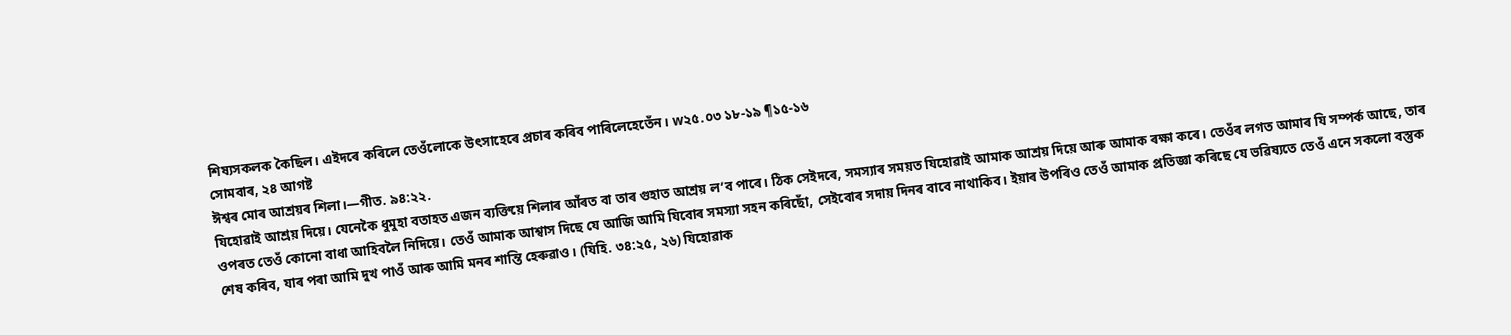শিষ্যসকলক কৈছিল। এইদৰে কৰিলে তেওঁলোকে উৎসাহেৰে প্ৰচাৰ কৰিব পাৰিলেহেতেঁন। w২৫.০৩ ১৮-১৯ ¶১৫-১৬
সোমবাৰ, ২৪ আগষ্ট
ঈশ্বৰ মোৰ আশ্ৰয়ৰ শিলা।—গীত. ৯৪:২২.
যিহোৱাই আশ্ৰয় দিয়ে। যেনেকৈ ধুমুহা বতাহত এজন ব্যক্তিয়ে শিলাৰ আঁৰত বা তাৰ গুহাত আশ্ৰয় লʼব পাৰে। ঠিক সেইদৰে, সমস্যাৰ সময়ত যিহোৱাই আমাক আশ্ৰয় দিয়ে আৰু আমাক ৰক্ষা কৰে। তেওঁৰ লগত আমাৰ যি সম্পৰ্ক আছে, তাৰ ওপৰত তেওঁ কোনো বাধা আহিবলৈ নিদিয়ে। তেওঁ আমাক আশ্বাস দিছে যে আজি আমি যিবোৰ সমস্যা সহন কৰিছোঁ, সেইবোৰ সদায় দিনৰ বাবে নাথাকিব। ইয়াৰ উপৰিও তেওঁ আমাক প্ৰতিজ্ঞা কৰিছে যে ভৱিষ্যতে তেওঁ এনে সকলো বস্তুক শেষ কৰিব, যাৰ পৰা আমি দুখ পাওঁ আৰু আমি মনৰ শান্তি হেৰুৱাও। (যিহি. ৩৪:২৫, ২৬) যিহোৱাক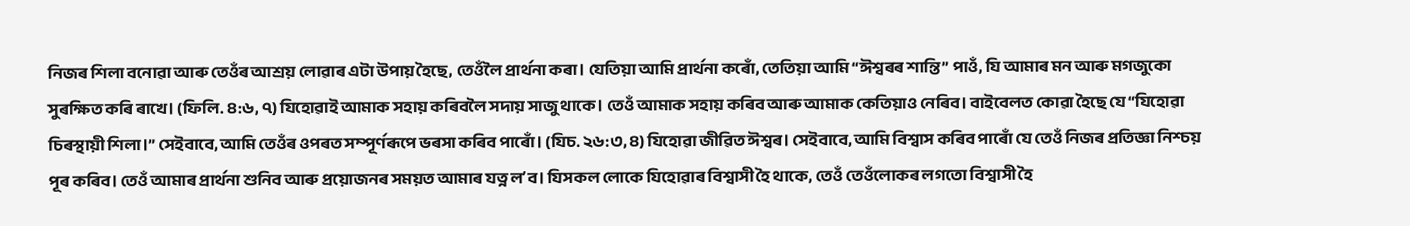নিজৰ শিলা বনোৱা আৰু তেওঁৰ আশ্ৰয় লোৱাৰ এটা উপায় হৈছে, তেওঁলৈ প্ৰাৰ্থনা কৰা। যেতিয়া আমি প্ৰাৰ্থনা কৰোঁ, তেতিয়া আমি “ঈশ্বৰৰ শান্তি” পাওঁ, যি আমাৰ মন আৰু মগজুকো সুৰক্ষিত কৰি ৰাখে। (ফিলি. ৪:৬, ৭) যিহোৱাই আমাক সহায় কৰিবলৈ সদায় সাজু থাকে। তেওঁ আমাক সহায় কৰিব আৰু আমাক কেতিয়াও নেৰিব। বাইবেলত কোৱা হৈছে যে “যিহোৱা চিৰস্থায়ী শিলা।” সেইবাবে, আমি তেওঁৰ ওপৰত সম্পূৰ্ণৰূপে ভৰসা কৰিব পাৰোঁ। (যিচ. ২৬:৩, ৪) যিহোৱা জীৱিত ঈশ্বৰ। সেইবাবে, আমি বিশ্বাস কৰিব পাৰোঁ যে তেওঁ নিজৰ প্ৰতিজ্ঞা নিশ্চয় পূৰ কৰিব। তেওঁ আমাৰ প্ৰাৰ্থনা শুনিব আৰু প্ৰয়োজনৰ সময়ত আমাৰ যত্ন লʼব। যিসকল লোকে যিহোৱাৰ বিশ্বাসী হৈ থাকে, তেওঁ তেওঁলোকৰ লগতো বিশ্বাসী হৈ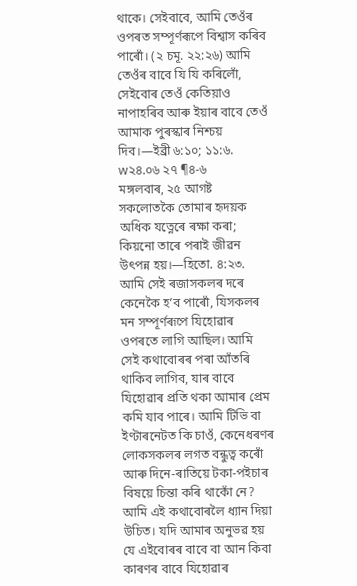থাকে। সেইবাবে, আমি তেওঁৰ ওপৰত সম্পূৰ্ণৰূপে বিশ্বাস কৰিব পাৰোঁ। (২ চমূ. ২২:২৬) আমি তেওঁৰ বাবে যি যি কৰিলোঁ, সেইবোৰ তেওঁ কেতিয়াও নাপাহৰিব আৰু ইয়াৰ বাবে তেওঁ আমাক পুৰস্কাৰ নিশ্চয় দিব।—ইব্ৰী ৬:১০; ১১:৬. w২৪.০৬ ২৭ ¶৪-৬
মঙ্গলবাৰ, ২৫ আগষ্ট
সকলোতকৈ তোমাৰ হৃদয়ক অধিক যত্নেৰে ৰক্ষা কৰা; কিয়নো তাৰে পৰাই জীৱন উৎপন্ন হয়।—হিতো. ৪:২৩.
আমি সেই ৰজাসকলৰ দৰে কেনেকৈ হʼব পাৰোঁ, যিসকলৰ মন সম্পূৰ্ণৰূপে যিহোৱাৰ ওপৰতে লাগি আছিল। আমি সেই কথাবোৰৰ পৰা আঁতৰি থাকিব লাগিব, যাৰ বাবে যিহোৱাৰ প্ৰতি থকা আমাৰ প্ৰেম কমি যাব পাৰে। আমি টিভি বা ইণ্টাৰনেটত কি চাওঁ, কেনেধৰণৰ লোকসকলৰ লগত বন্ধুত্ব কৰোঁ আৰু দিনে-ৰাতিয়ে টকা-পইচাৰ বিষয়ে চিন্তা কৰি থাকোঁ নে? আমি এই কথাবোৰলৈ ধ্যান দিয়া উচিত। যদি আমাৰ অনুভৱ হয় যে এইবোৰৰ বাবে বা আন কিবা কাৰণৰ বাবে যিহোৱাৰ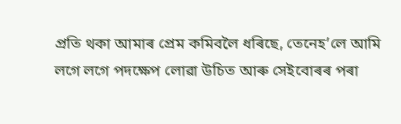প্ৰতি থকা আমাৰ প্ৰেম কমিবলৈ ধৰিছে, তেনেহʼলে আমি লগে লগে পদক্ষেপ লোৱা উচিত আৰু সেইবোৰৰ পৰা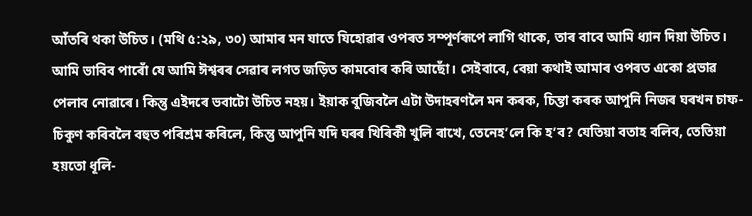আঁতৰি থকা উচিত। (মথি ৫:২৯, ৩০) আমাৰ মন যাতে যিহোৱাৰ ওপৰত সম্পূৰ্ণৰূপে লাগি থাকে, তাৰ বাবে আমি ধ্যান দিয়া উচিত। আমি ভাবিব পাৰোঁ যে আমি ঈশ্বৰৰ সেৱাৰ লগত জড়িত কামবোৰ কৰি আছোঁ। সেইবাবে, বেয়া কথাই আমাৰ ওপৰত একো প্ৰভাৱ পেলাব নোৱাৰে। কিন্তু এইদৰে ভবাটো উচিত নহয়। ইয়াক বুজিবলৈ এটা উদাহৰণলৈ মন কৰক, চিন্তা কৰক আপুনি নিজৰ ঘৰখন চাফ-চিকুণ কৰিবলৈ বহুত পৰিশ্ৰম কৰিলে, কিন্তু আপুনি যদি ঘৰৰ খিৰিকী খুলি ৰাখে, তেনেহʼলে কি হʼব? যেতিয়া বতাহ বলিব, তেতিয়া হয়তো ধূলি-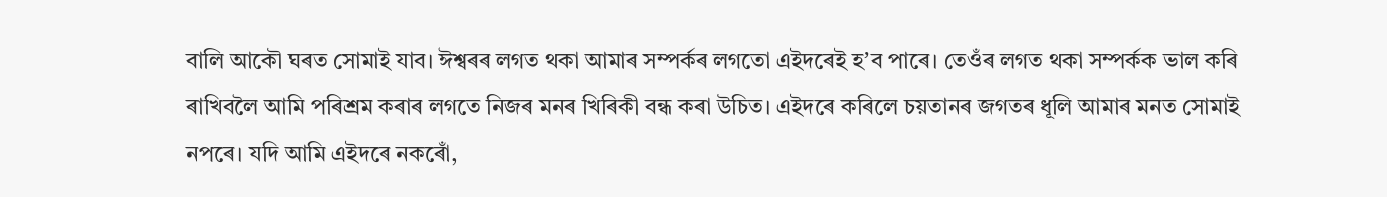বালি আকৌ ঘৰত সোমাই যাব। ঈশ্বৰৰ লগত থকা আমাৰ সম্পৰ্কৰ লগতো এইদৰেই হʼব পাৰে। তেওঁৰ লগত থকা সম্পৰ্কক ভাল কৰি ৰাখিবলৈ আমি পৰিশ্ৰম কৰাৰ লগতে নিজৰ মনৰ খিৰিকী বন্ধ কৰা উচিত। এইদৰে কৰিলে চয়তানৰ জগতৰ ধূলি আমাৰ মনত সোমাই নপৰে। যদি আমি এইদৰে নকৰোঁ,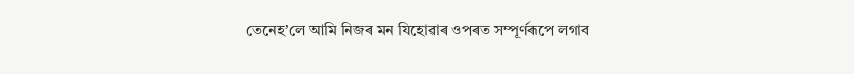তেনেহʼলে আমি নিজৰ মন যিহোৱাৰ ওপৰত সম্পূৰ্ণৰূপে লগাব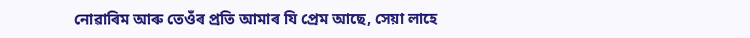নোৱাৰিম আৰু তেওঁৰ প্ৰতি আমাৰ যি প্ৰেম আছে, সেয়া লাহে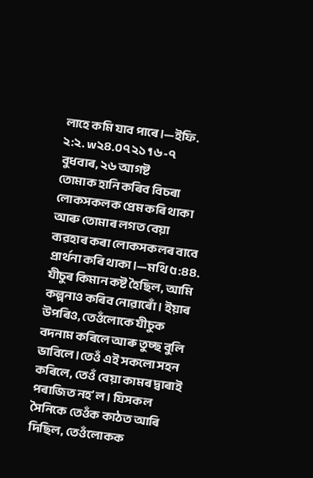লাহে কমি যাব পাৰে।—ইফি. ২:২. w২৪.০৭ ২১ ¶৬-৭
বুধবাৰ, ২৬ আগষ্ট
তোমাক হানি কৰিব বিচৰা লোকসকলক প্ৰেম কৰি থাকা আৰু তোমাৰ লগত বেয়া ব্যৱহাৰ কৰা লোকসকলৰ বাবে প্ৰাৰ্থনা কৰি থাকা।—মথি ৫:৪৪.
যীচুৰ কিমান কষ্ট হৈছিল, আমি কল্পনাও কৰিব নোৱাৰোঁ। ইয়াৰ উপৰিও, তেওঁলোকে যীচুক বদনাম কৰিলে আৰু তুচ্ছ বুলি ভাবিলে।তেওঁ এই সকলো সহন কৰিলে, তেওঁ বেয়া কামৰ দ্বাৰাই পৰাজিত নহʼল। যিসকল সৈনিকে তেওঁক কাঠত আৰি দিছিল, তেওঁলোকক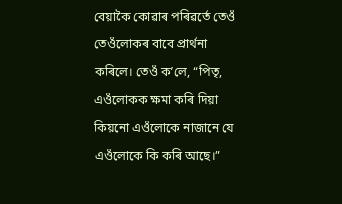বেয়াকৈ কোৱাৰ পৰিৱৰ্তে তেওঁ তেওঁলোকৰ বাবে প্ৰাৰ্থনা কৰিলে। তেওঁ কʼলে, “পিতৃ, এওঁলোকক ক্ষমা কৰি দিয়া কিয়নো এওঁলোকে নাজানে যে এওঁলোকে কি কৰি আছে।”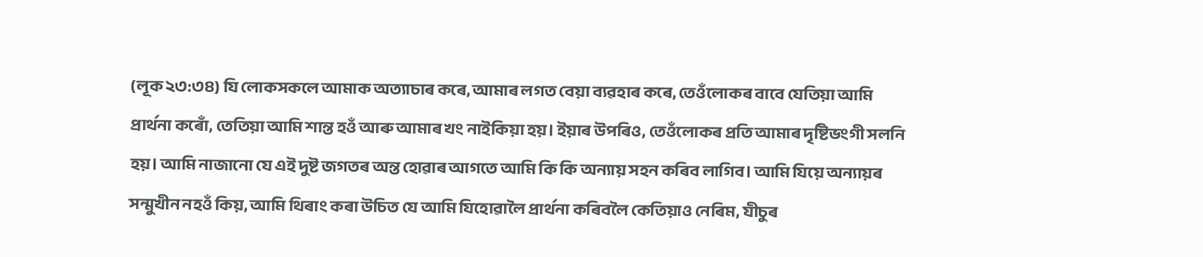(লূক ২৩:৩৪) যি লোকসকলে আমাক অত্যাচাৰ কৰে, আমাৰ লগত বেয়া ব্যৱহাৰ কৰে, তেওঁলোকৰ বাবে যেতিয়া আমি প্ৰাৰ্থনা কৰোঁ, তেতিয়া আমি শান্ত হওঁ আৰু আমাৰ খং নাইকিয়া হয়। ইয়াৰ উপৰিও, তেওঁলোকৰ প্ৰতি আমাৰ দৃষ্টিভংগী সলনি হয়। আমি নাজানো যে এই দুষ্ট জগতৰ অন্ত হোৱাৰ আগতে আমি কি কি অন্যায় সহন কৰিব লাগিব। আমি যিয়ে অন্যায়ৰ সন্মুখীন নহওঁ কিয়, আমি থিৰাং কৰা উচিত যে আমি যিহোৱালৈ প্ৰাৰ্থনা কৰিবলৈ কেতিয়াও নেৰিম, যীচুৰ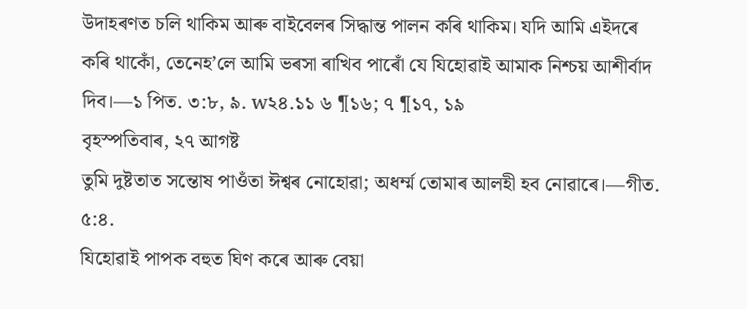উদাহৰণত চলি থাকিম আৰু বাইবেলৰ সিদ্ধান্ত পালন কৰি থাকিম। যদি আমি এইদৰে কৰি থাকোঁ, তেনেহʼলে আমি ভৰসা ৰাখিব পাৰোঁ যে যিহোৱাই আমাক নিশ্চয় আশীৰ্বাদ দিব।—১ পিত. ৩:৮, ৯. w২৪.১১ ৬ ¶১৬; ৭ ¶১৭, ১৯
বৃহস্পতিবাৰ, ২৭ আগষ্ট
তুমি দুষ্টতাত সন্তোষ পাওঁতা ঈশ্বৰ নোহোৱা; অধৰ্ম্ম তোমাৰ আলহী হব নোৱাৰে।—গীত. ৫:৪.
যিহোৱাই পাপক বহুত ঘিণ কৰে আৰু বেয়া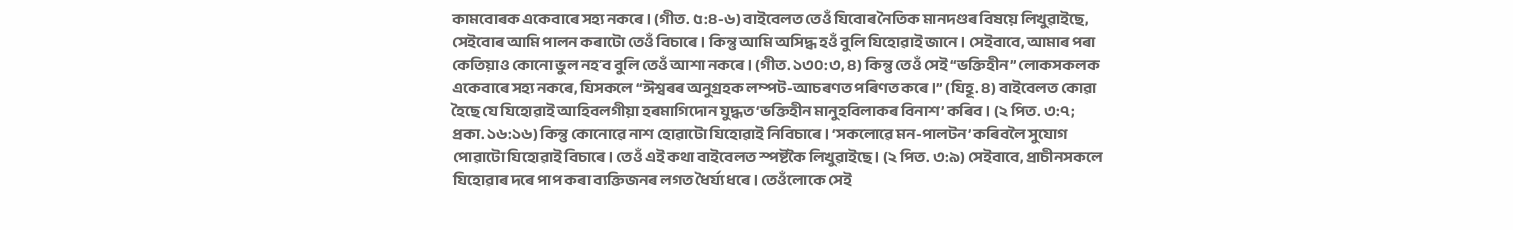কামবোৰক একেবাৰে সহ্য নকৰে। (গীত. ৫:৪-৬) বাইবেলত তেওঁ যিবোৰ নৈতিক মানদণ্ডৰ বিষয়ে লিখুৱাইছে, সেইবোৰ আমি পালন কৰাটো তেওঁ বিচাৰে। কিন্তু আমি অসিদ্ধ হওঁ বুলি যিহোৱাই জানে। সেইবাবে, আমাৰ পৰা কেতিয়াও কোনো ভুল নহʼব বুলি তেওঁ আশা নকৰে। (গীত. ১৩০:৩, ৪) কিন্তু তেওঁ সেই “ভক্তিহীন” লোকসকলক একেবাৰে সহ্য নকৰে, যিসকলে “ঈশ্বৰৰ অনুগ্ৰহক লম্পট-আচৰণত পৰিণত কৰে।” (যিহূ. ৪) বাইবেলত কোৱা হৈছে যে যিহোৱাই আহিবলগীয়া হৰমাগিদোন যুদ্ধত ‘ভক্তিহীন মানুহবিলাকৰ বিনাশ’ কৰিব। (২ পিত. ৩:৭; প্ৰকা. ১৬:১৬) কিন্তু কোনোৱে নাশ হোৱাটো যিহোৱাই নিবিচাৰে। ‘সকলোৱে মন-পালটন’ কৰিবলৈ সুযোগ পোৱাটো যিহোৱাই বিচাৰে। তেওঁ এই কথা বাইবেলত স্পষ্টকৈ লিখুৱাইছে। (২ পিত. ৩:৯) সেইবাবে, প্ৰাচীনসকলে যিহোৱাৰ দৰে পাপ কৰা ব্যক্তিজনৰ লগত ধৈৰ্য্য ধৰে। তেওঁলোকে সেই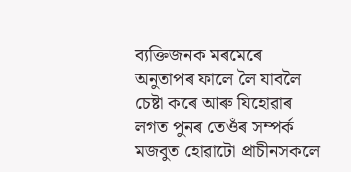ব্যক্তিজনক মৰমেৰে অনুতাপৰ ফালে লৈ যাবলৈ চেষ্টা কৰে আৰু যিহোৱাৰ লগত পুনৰ তেওঁৰ সম্পৰ্ক মজবুত হোৱাটো প্ৰাচীনসকলে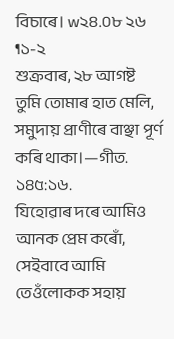বিচাৰে। w২৪.০৮ ২৬ ¶১-২
শুক্ৰবাৰ, ২৮ আগষ্ট
তুমি তোমাৰ হাত মেলি, সমুদায় প্ৰাণীৰে বাঞ্ছা পূৰ্ণ কৰি থাকা।—গীত. ১৪৫:১৬.
যিহোৱাৰ দৰে আমিও আনক প্ৰেম কৰোঁ, সেইবাবে আমি তেওঁলোকক সহায়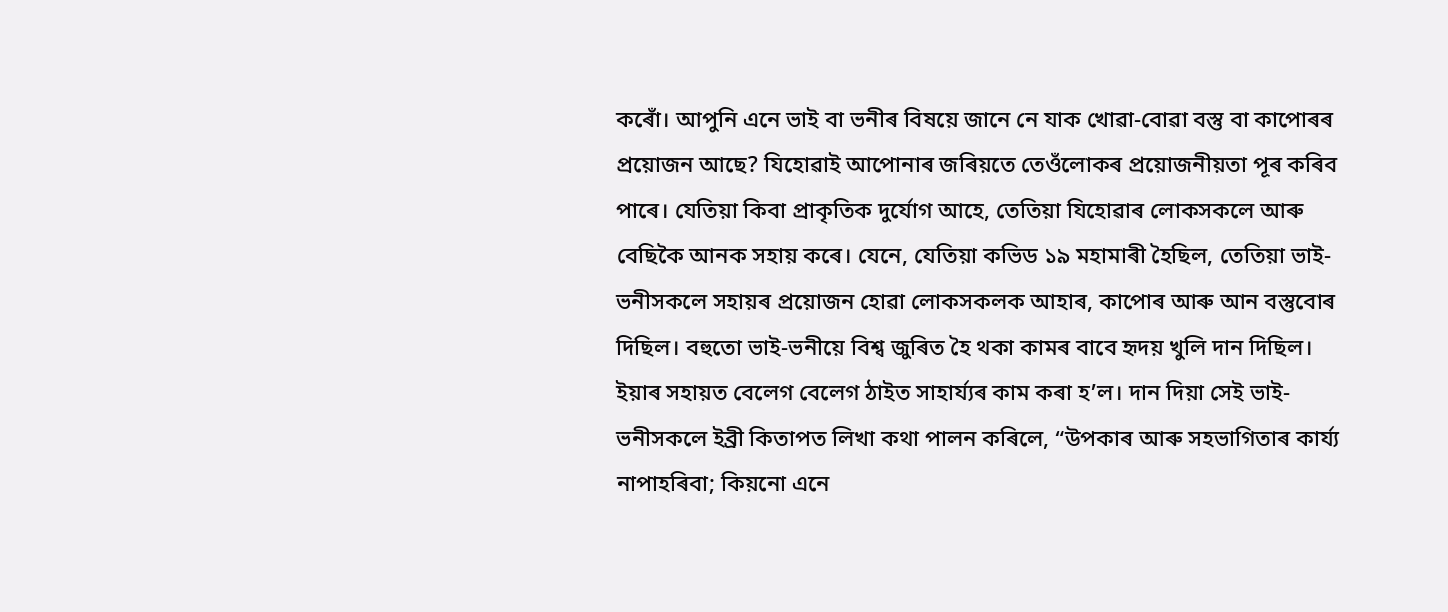কৰোঁ। আপুনি এনে ভাই বা ভনীৰ বিষয়ে জানে নে যাক খোৱা-বোৱা বস্তু বা কাপোৰৰ প্ৰয়োজন আছে? যিহোৱাই আপোনাৰ জৰিয়তে তেওঁলোকৰ প্ৰয়োজনীয়তা পূৰ কৰিব পাৰে। যেতিয়া কিবা প্ৰাকৃতিক দুৰ্যোগ আহে, তেতিয়া যিহোৱাৰ লোকসকলে আৰু বেছিকৈ আনক সহায় কৰে। যেনে, যেতিয়া কভিড ১৯ মহামাৰী হৈছিল, তেতিয়া ভাই-ভনীসকলে সহায়ৰ প্ৰয়োজন হোৱা লোকসকলক আহাৰ, কাপোৰ আৰু আন বস্তুবোৰ দিছিল। বহুতো ভাই-ভনীয়ে বিশ্ব জুৰিত হৈ থকা কামৰ বাবে হৃদয় খুলি দান দিছিল। ইয়াৰ সহায়ত বেলেগ বেলেগ ঠাইত সাহাৰ্য্যৰ কাম কৰা হʼল। দান দিয়া সেই ভাই-ভনীসকলে ইব্ৰী কিতাপত লিখা কথা পালন কৰিলে, “উপকাৰ আৰু সহভাগিতাৰ কাৰ্য্য নাপাহৰিবা; কিয়নো এনে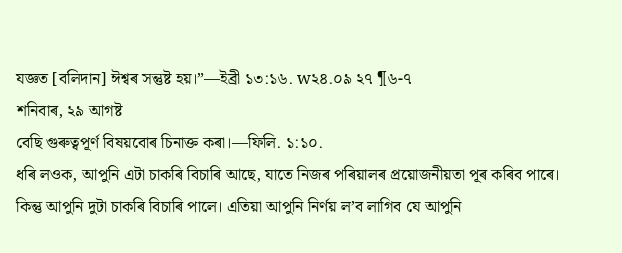যজ্ঞত [বলিদান] ঈশ্বৰ সন্তুষ্ট হয়।”—ইব্ৰী ১৩:১৬. w২৪.০৯ ২৭ ¶৬-৭
শনিবাৰ, ২৯ আগষ্ট
বেছি গুৰুত্বপূৰ্ণ বিষয়বোৰ চিনাক্ত কৰা।—ফিলি. ১:১০.
ধৰি লওক, আপুনি এটা চাকৰি বিচাৰি আছে, যাতে নিজৰ পৰিয়ালৰ প্ৰয়োজনীয়তা পূৰ কৰিব পাৰে। কিন্তু আপুনি দুটা চাকৰি বিচাৰি পালে। এতিয়া আপুনি নিৰ্ণয় লʼব লাগিব যে আপুনি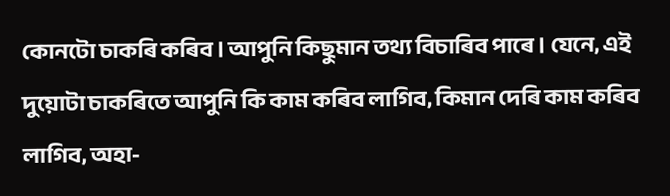কোনটো চাকৰি কৰিব। আপুনি কিছুমান তথ্য বিচাৰিব পাৰে। যেনে, এই দুয়োটা চাকৰিতে আপুনি কি কাম কৰিব লাগিব, কিমান দেৰি কাম কৰিব লাগিব, অহা-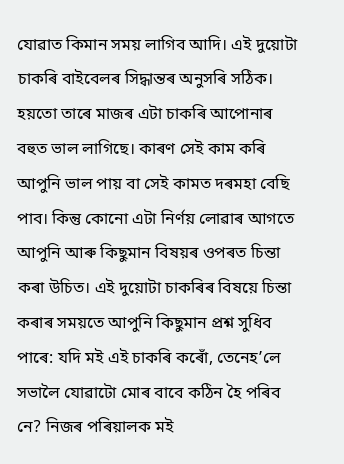যোৱাত কিমান সময় লাগিব আদি। এই দুয়োটা চাকৰি বাইবেলৰ সিদ্ধান্তৰ অনুসৰি সঠিক। হয়তো তাৰে মাজৰ এটা চাকৰি আপোনাৰ বহুত ভাল লাগিছে। কাৰণ সেই কাম কৰি আপুনি ভাল পায় বা সেই কামত দৰমহা বেছি পাব। কিন্তু কোনো এটা নিৰ্ণয় লোৱাৰ আগতে আপুনি আৰু কিছুমান বিষয়ৰ ওপৰত চিন্তা কৰা উচিত। এই দুয়োটা চাকৰিৰ বিষয়ে চিন্তা কৰাৰ সময়তে আপুনি কিছুমান প্ৰশ্ন সুধিব পাৰে: যদি মই এই চাকৰি কৰোঁ, তেনেহʼলে সভালৈ যোৱাটো মোৰ বাবে কঠিন হৈ পৰিব নে? নিজৰ পৰিয়ালক মই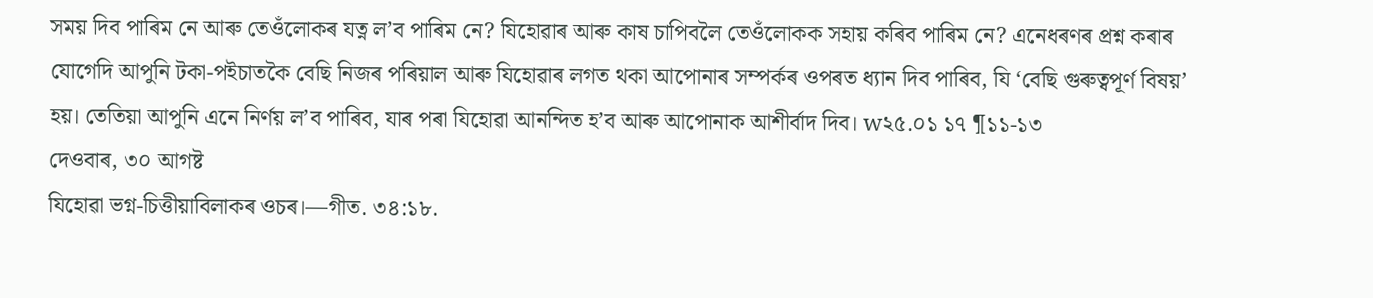সময় দিব পাৰিম নে আৰু তেওঁলোকৰ যত্ন লʼব পাৰিম নে? যিহোৱাৰ আৰু কাষ চাপিবলৈ তেওঁলোকক সহায় কৰিব পাৰিম নে? এনেধৰণৰ প্ৰশ্ন কৰাৰ যোগেদি আপুনি টকা-পইচাতকৈ বেছি নিজৰ পৰিয়াল আৰু যিহোৱাৰ লগত থকা আপোনাৰ সম্পৰ্কৰ ওপৰত ধ্যান দিব পাৰিব, যি ‘বেছি গুৰুত্বপূৰ্ণ বিষয়’ হয়। তেতিয়া আপুনি এনে নিৰ্ণয় লʼব পাৰিব, যাৰ পৰা যিহোৱা আনন্দিত হʼব আৰু আপোনাক আশীৰ্বাদ দিব। w২৫.০১ ১৭ ¶১১-১৩
দেওবাৰ, ৩০ আগষ্ট
যিহোৱা ভগ্ন-চিত্তীয়াবিলাকৰ ওচৰ।—গীত. ৩৪:১৮.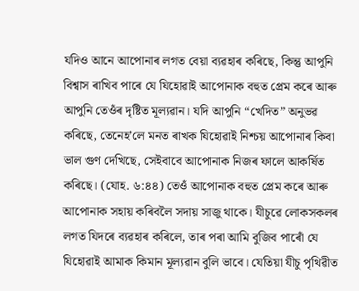যদিও আনে আপোনাৰ লগত বেয়া ব্যৱহাৰ কৰিছে, কিন্তু আপুনি বিশ্বাস ৰাখিব পাৰে যে যিহোৱাই আপোনাক বহুত প্ৰেম কৰে আৰু আপুনি তেওঁৰ দৃষ্টিত মূল্যৱান। যদি আপুনি “খেদিত” অনুভৱ কৰিছে, তেনেহʼলে মনত ৰাখক যিহোৱাই নিশ্চয় আপোনাৰ কিবা ভাল গুণ দেখিছে, সেইবাবে আপোনাক নিজৰ ফালে আকৰ্ষিত কৰিছে। (যোহ. ৬:৪৪) তেওঁ আপোনাক বহুত প্ৰেম কৰে আৰু আপোনাক সহায় কৰিবলৈ সদায় সাজু থাকে। যীচুৱে লোকসকলৰ লগত যিদৰে ব্যৱহাৰ কৰিলে, তাৰ পৰা আমি বুজিব পাৰোঁ যে যিহোৱাই আমাক কিমান মূল্যৱান বুলি ভাবে। যেতিয়া যীচু পৃথিৱীত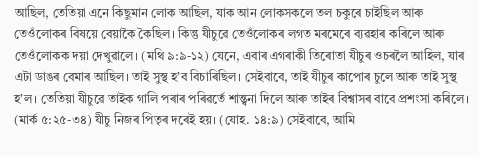আছিল, তেতিয়া এনে কিছুমান লোক আছিল, যাক আন লোকসকলে তল চকুৰে চাইছিল আৰু তেওঁলোকৰ বিষয়ে বেয়াকৈ কৈছিল। কিন্তু যীচুৱে তেওঁলোকৰ লগত মৰমেৰে ব্যৱহাৰ কৰিলে আৰু তেওঁলোকক দয়া দেখুৱালে। (মথি ৯:৯-১২) যেনে, এবাৰ এগৰাকী তিৰোতা যীচুৰ ওচৰলৈ আহিল, যাৰ এটা ডাঙৰ বেমাৰ আছিল। তাই সুস্থ হʼব বিচাৰিছিল। সেইবাবে, তাই যীচুৰ কাপোৰ চুলে আৰু তাই সুস্থ হʼল। তেতিয়া যীচুৱে তাইক গালি পৰাৰ পৰিৱৰ্তে শান্ত্বনা দিলে আৰু তাইৰ বিশ্বাসৰ বাবে প্ৰশংসা কৰিলে। (মাৰ্ক ৫:২৫-৩৪) যীচু নিজৰ পিতৃৰ দৰেই হয়। (যোহ. ১৪:৯) সেইবাবে, আমি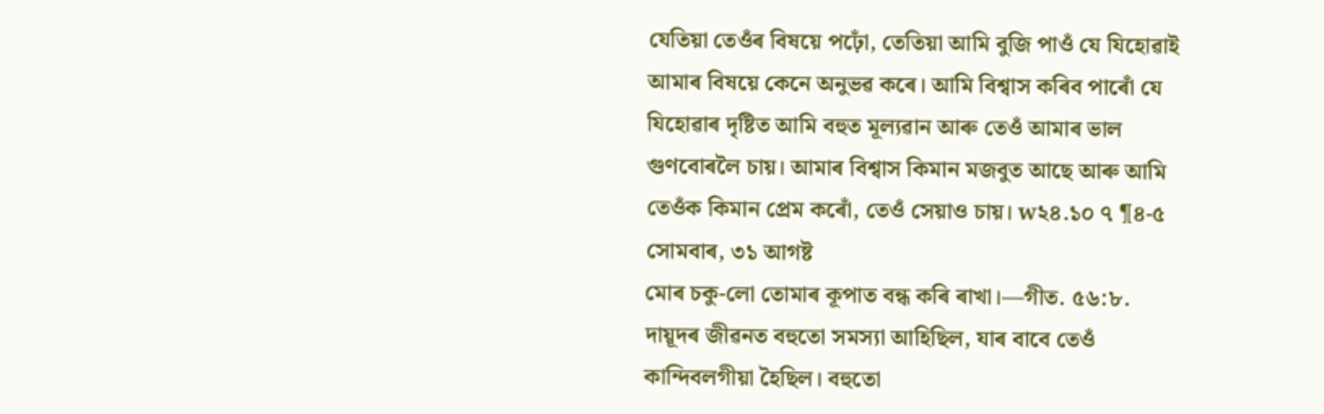যেতিয়া তেওঁৰ বিষয়ে পঢ়োঁ, তেতিয়া আমি বুজি পাওঁ যে যিহোৱাই আমাৰ বিষয়ে কেনে অনুভৱ কৰে। আমি বিশ্বাস কৰিব পাৰোঁ যে যিহোৱাৰ দৃষ্টিত আমি বহুত মূল্যৱান আৰু তেওঁ আমাৰ ভাল গুণবোৰলৈ চায়। আমাৰ বিশ্বাস কিমান মজবুত আছে আৰু আমি তেওঁক কিমান প্ৰেম কৰোঁ, তেওঁ সেয়াও চায়। w২৪.১০ ৭ ¶৪-৫
সোমবাৰ, ৩১ আগষ্ট
মোৰ চকু-লো তোমাৰ কূপাত বন্ধ কৰি ৰাখা।—গীত. ৫৬:৮.
দায়ূদৰ জীৱনত বহুতো সমস্যা আহিছিল, যাৰ বাবে তেওঁ কান্দিবলগীয়া হৈছিল। বহুতো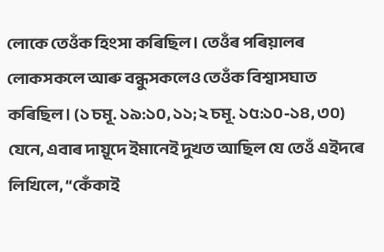লোকে তেওঁক হিংসা কৰিছিল। তেওঁৰ পৰিয়ালৰ লোকসকলে আৰু বন্ধুসকলেও তেওঁক বিশ্বাসঘাত কৰিছিল। (১ চমূ. ১৯:১০, ১১; ২ চমূ. ১৫:১০-১৪, ৩০) যেনে, এবাৰ দায়ূদে ইমানেই দুখত আছিল যে তেওঁ এইদৰে লিখিলে, “কেঁকাই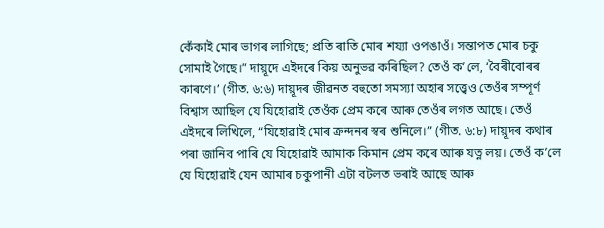কেঁকাই মোৰ ভাগৰ লাগিছে; প্ৰতি ৰাতি মোৰ শয্যা ওপঙাওঁ। সন্তাপত মোৰ চকু সোমাই গৈছে।” দায়ূদে এইদৰে কিয় অনুভৱ কৰিছিল? তেওঁ কʼলে, ‘বৈৰীবোৰৰ কাৰণে।’ (গীত. ৬:৬) দায়ূদৰ জীৱনত বহুতো সমস্যা অহাৰ সত্ত্বেও তেওঁৰ সম্পূৰ্ণ বিশ্বাস আছিল যে যিহোৱাই তেওঁক প্ৰেম কৰে আৰু তেওঁৰ লগত আছে। তেওঁ এইদৰে লিখিলে, “যিহোৱাই মোৰ ক্ৰন্দনৰ স্বৰ শুনিলে।” (গীত. ৬:৮) দায়ূদৰ কথাৰ পৰা জানিব পাৰি যে যিহোৱাই আমাক কিমান প্ৰেম কৰে আৰু যত্ন লয়। তেওঁ কʼলে যে যিহোৱাই যেন আমাৰ চকুপানী এটা বটলত ভৰাই আছে আৰু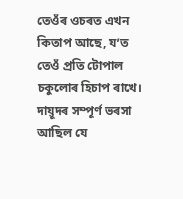তেওঁৰ ওচৰত এখন কিতাপ আছে, যʼত তেওঁ প্ৰতি টোপাল চকুলোৰ হিচাপ ৰাখে। দায়ূদৰ সম্পূৰ্ণ ভৰসা আছিল যে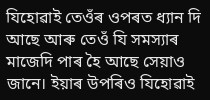যিহোৱাই তেওঁৰ ওপৰত ধ্যান দি আছে আৰু তেওঁ যি সমস্যাৰ মাজেদি পাৰ হৈ আছে সেয়াও জানে। ইয়াৰ উপৰিও যিহোৱাই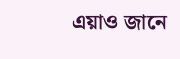এয়াও জানে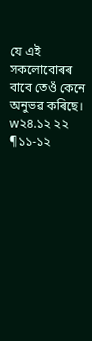যে এই সকলোবোৰৰ বাবে তেওঁ কেনে অনুভৱ কৰিছে। w২৪.১২ ২২ ¶১১-১২